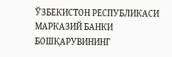ЎЗБЕКИСТОН РЕСПУБЛИКАСИ МАРКАЗИЙ БАНКИ БОШҚАРУВИНИНГ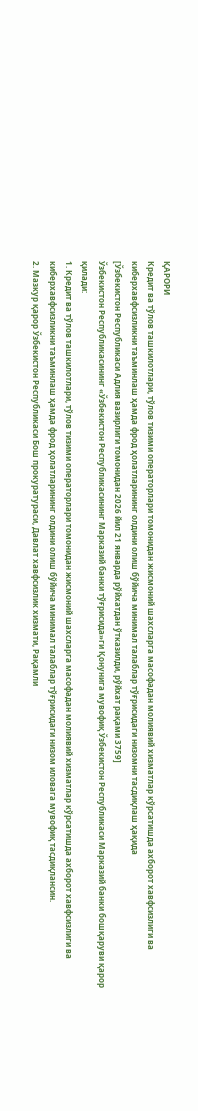ҚАРОРИ
Кредит ва тўлов ташкилотлари, тўлов тизими операторлари томонидан жисмоний шахсларга масофадан молиявий хизматлар кўрсатишда ахборот хавфсизлиги ва киберхавфсизликни таъминлаш ҳамда фрод ҳолатларининг олдини олиш бўйича минимал талаблар тўғрисидаги низомни тасдиқлаш ҳақида
[Ўзбекистон Республикаси Адлия вазирлиги томонидан 2026 йил 21 январда рўйхатдан ўтказилди, рўйхат рақами 3759]
Ўзбекистон Республикасининг «Ўзбекистон Республикасининг Марказий банки тўғрисида»ги Қонунига мувофиқ Ўзбекистон Республикаси Марказий банки бошқаруви қарор қилади:
1. Кредит ва тўлов ташкилотлари, тўлов тизими операторлари томонидан жисмоний шахсларга масофадан молиявий хизматлар кўрсатишда ахборот хавфсизлиги ва киберхавфсизликни таъминлаш ҳамда фрод ҳолатларининг олдини олиш бўйича минимал талаблар тўғрисидаги низом иловага мувофиқ тасдиқлансин.
2. Мазкур қарор Ўзбекистон Республикаси Бош прокуратураси, Давлат хавфсизлик хизмати, Рақамли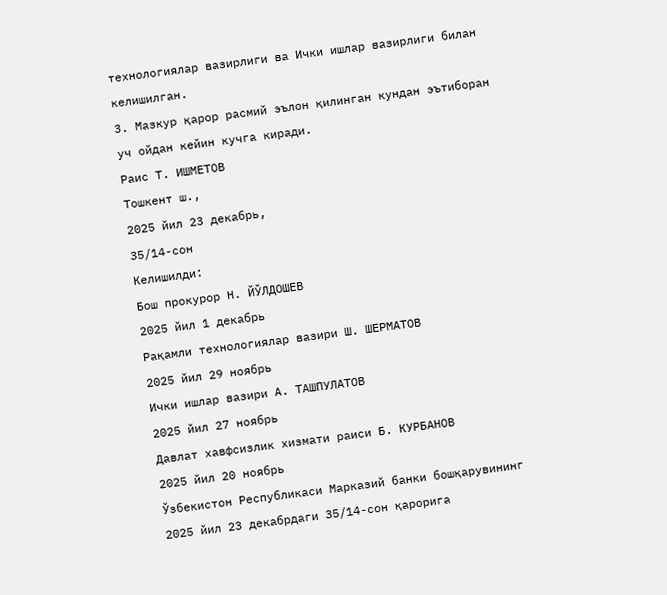технологиялар вазирлиги ва Ички ишлар вазирлиги билан келишилган.
3. Мазкур қарор расмий эълон қилинган кундан эътиборан уч ойдан кейин кучга киради.
Раис Т. ИШМЕТОВ
Тошкент ш.,
2025 йил 23 декабрь,
35/14-сон
Келишилди:
Бош прокурор Н. ЙЎЛДОШЕВ
2025 йил 1 декабрь
Рақамли технологиялар вазири Ш. ШЕРМАТОВ
2025 йил 29 ноябрь
Ички ишлар вазири А. ТАШПУЛАТОВ
2025 йил 27 ноябрь
Давлат хавфсизлик хизмати раиси Б. КУРБАНОВ
2025 йил 20 ноябрь
Ўзбекистон Республикаси Марказий банки бошқарувининг 2025 йил 23 декабрдаги 35/14-сон қарорига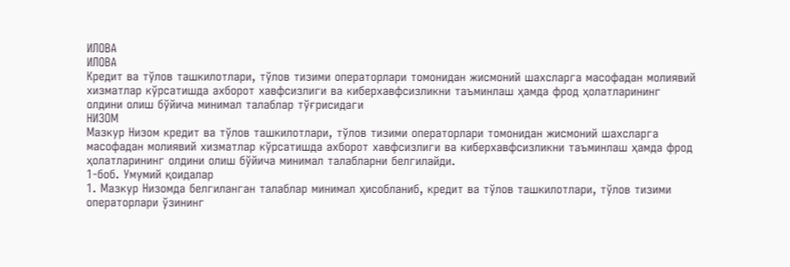ИЛОВА
ИЛОВА
Кредит ва тўлов ташкилотлари, тўлов тизими операторлари томонидан жисмоний шахсларга масофадан молиявий хизматлар кўрсатишда ахборот хавфсизлиги ва киберхавфсизликни таъминлаш ҳамда фрод ҳолатларининг олдини олиш бўйича минимал талаблар тўғрисидаги
НИЗОМ
Мазкур Низом кредит ва тўлов ташкилотлари, тўлов тизими операторлари томонидан жисмоний шахсларга масофадан молиявий хизматлар кўрсатишда ахборот хавфсизлиги ва киберхавфсизликни таъминлаш ҳамда фрод ҳолатларининг олдини олиш бўйича минимал талабларни белгилайди.
1-боб. Умумий қоидалар
1. Мазкур Низомда белгиланган талаблар минимал ҳисобланиб, кредит ва тўлов ташкилотлари, тўлов тизими операторлари ўзининг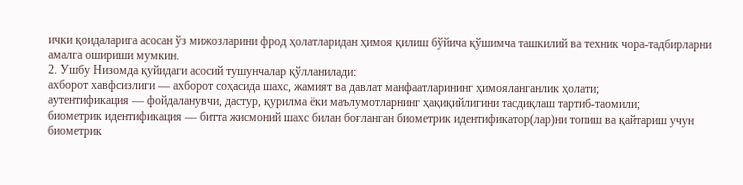ички қоидаларига асосан ўз мижозларини фрод ҳолатларидан ҳимоя қилиш бўйича қўшимча ташкилий ва техник чора-тадбирларни амалга ошириши мумкин.
2. Ушбу Низомда қуйидаги асосий тушунчалар қўлланилади:
ахборот хавфсизлиги — ахборот соҳасида шахс, жамият ва давлат манфаатларининг ҳимояланганлик ҳолати;
аутентификация — фойдаланувчи, дастур, қурилма ёки маълумотларнинг ҳақиқийлигини тасдиқлаш тартиб-таомили;
биометрик идентификация — битта жисмоний шахс билан боғланган биометрик идентификатор(лар)ни топиш ва қайтариш учун биометрик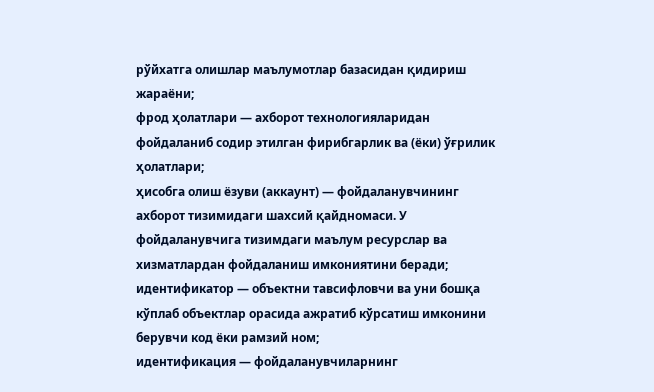рўйхатга олишлар маълумотлар базасидан қидириш жараёни;
фрод ҳолатлари — ахборот технологияларидан фойдаланиб содир этилган фирибгарлик ва (ёки) ўғрилик ҳолатлари;
ҳисобга олиш ёзуви (аккаунт) — фойдаланувчининг ахборот тизимидаги шахсий қайдномаси. У фойдаланувчига тизимдаги маълум ресурслар ва хизматлардан фойдаланиш имкониятини беради;
идентификатор — объектни тавсифловчи ва уни бошқа кўплаб объектлар орасида ажратиб кўрсатиш имконини берувчи код ёки рамзий ном;
идентификация — фойдаланувчиларнинг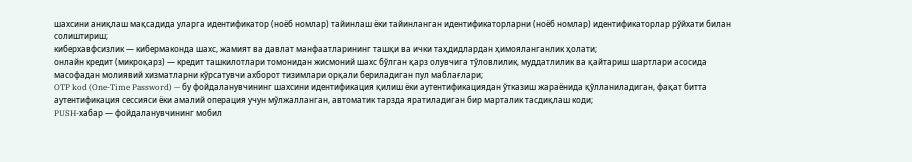шахсини аниқлаш мақсадида уларга идентификатор (ноёб номлар) тайинлаш ёки тайинланган идентификаторларни (ноёб номлар) идентификаторлар рўйхати билан солиштириш;
киберхавфсизлик — кибермаконда шахс, жамият ва давлат манфаатларининг ташқи ва ички таҳдидлардан ҳимояланганлик ҳолати;
онлайн кредит (микроқарз) — кредит ташкилотлари томонидан жисмоний шахс бўлган қарз олувчига тўловлилик, муддатлилик ва қайтариш шартлари асосида масофадан молиявий хизматларни кўрсатувчи ахборот тизимлари орқали бериладиган пул маблағлари;
OTP kod (One-Time Password) — бу фойдаланувчининг шахсини идентификация қилиш ёки аутентификациядан ўтказиш жараёнида қўлланиладиган, фақат битта аутентификация сессияси ёки амалий операция учун мўлжалланган, автоматик тарзда яратиладиган бир марталик тасдиқлаш коди;
PUSH-хабар — фойдаланувчининг мобил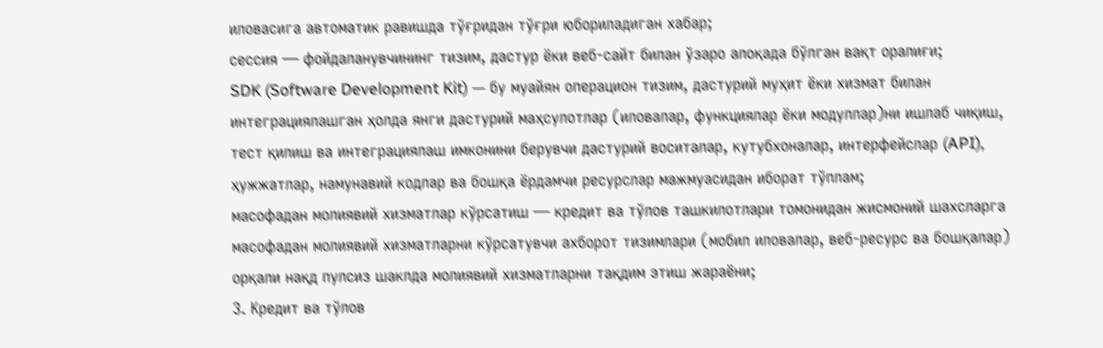иловасига автоматик равишда тўғридан тўғри юбориладиган хабар;
сессия — фойдаланувчининг тизим, дастур ёки веб-сайт билан ўзаро алоқада бўлган вақт оралиғи;
SDK (Software Development Kit) — бу муайян операцион тизим, дастурий муҳит ёки хизмат билан интеграциялашган ҳолда янги дастурий маҳсулотлар (иловалар, функциялар ёки модуллар)ни ишлаб чиқиш, тест қилиш ва интеграциялаш имконини берувчи дастурий воситалар, кутубхоналар, интерфейслар (API), ҳужжатлар, намунавий кодлар ва бошқа ёрдамчи ресурслар мажмуасидан иборат тўплам;
масофадан молиявий хизматлар кўрсатиш — кредит ва тўлов ташкилотлари томонидан жисмоний шахсларга масофадан молиявий хизматларни кўрсатувчи ахборот тизимлари (мобил иловалар, веб-ресурс ва бошқалар) орқали нақд пулсиз шаклда молиявий хизматларни тақдим этиш жараёни;
3. Кредит ва тўлов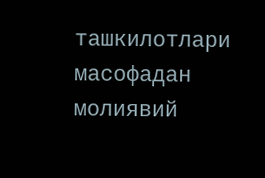ташкилотлари масофадан молиявий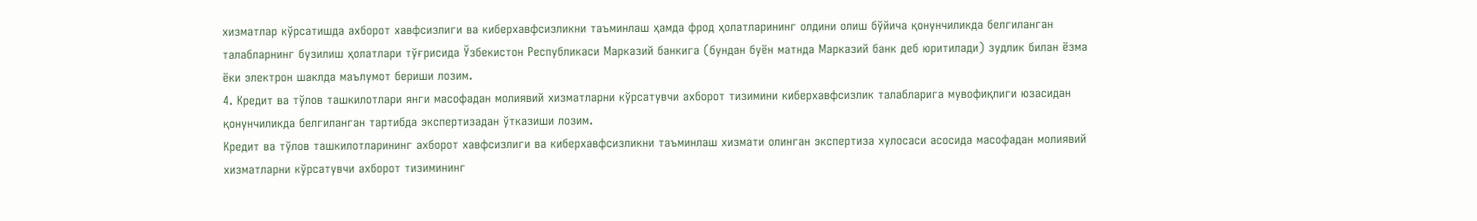хизматлар кўрсатишда ахборот хавфсизлиги ва киберхавфсизликни таъминлаш ҳамда фрод ҳолатларининг олдини олиш бўйича қонунчиликда белгиланган талабларнинг бузилиш ҳолатлари тўғрисида Ўзбекистон Республикаси Марказий банкига (бундан буён матнда Марказий банк деб юритилади) зудлик билан ёзма ёки электрон шаклда маълумот бериши лозим.
4. Кредит ва тўлов ташкилотлари янги масофадан молиявий хизматларни кўрсатувчи ахборот тизимини киберхавфсизлик талабларига мувофиқлиги юзасидан қонунчиликда белгиланган тартибда экспертизадан ўтказиши лозим.
Кредит ва тўлов ташкилотларининг ахборот хавфсизлиги ва киберхавфсизликни таъминлаш хизмати олинган экспертиза хулосаси асосида масофадан молиявий хизматларни кўрсатувчи ахборот тизимининг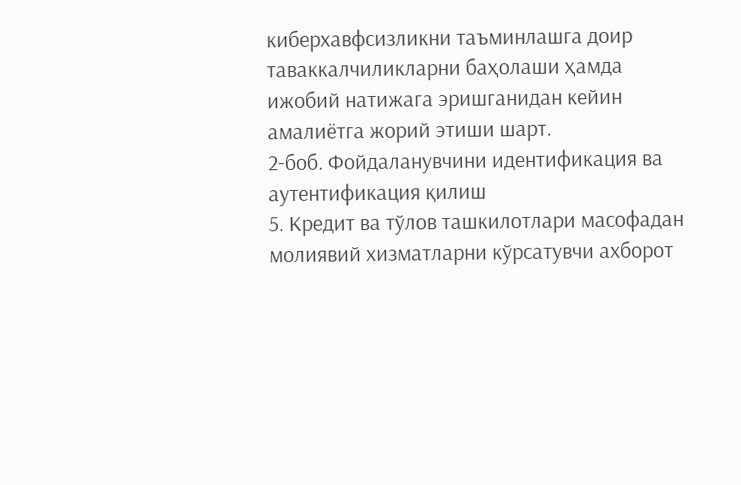киберхавфсизликни таъминлашга доир таваккалчиликларни баҳолаши ҳамда ижобий натижага эришганидан кейин амалиётга жорий этиши шарт.
2-боб. Фойдаланувчини идентификация ва аутентификация қилиш
5. Кредит ва тўлов ташкилотлари масофадан молиявий хизматларни кўрсатувчи ахборот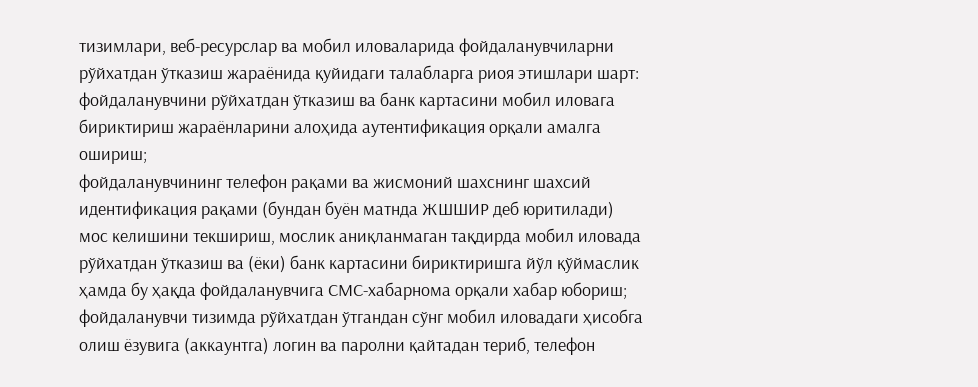тизимлари, веб-ресурслар ва мобил иловаларида фойдаланувчиларни рўйхатдан ўтказиш жараёнида қуйидаги талабларга риоя этишлари шарт:
фойдаланувчини рўйхатдан ўтказиш ва банк картасини мобил иловага бириктириш жараёнларини алоҳида аутентификация орқали амалга ошириш;
фойдаланувчининг телефон рақами ва жисмоний шахснинг шахсий идентификация рақами (бундан буён матнда ЖШШИР деб юритилади) мос келишини текшириш, мослик аниқланмаган тақдирда мобил иловада рўйхатдан ўтказиш ва (ёки) банк картасини бириктиришга йўл қўймаслик ҳамда бу ҳақда фойдаланувчига СМС-хабарнома орқали хабар юбориш;
фойдаланувчи тизимда рўйхатдан ўтгандан сўнг мобил иловадаги ҳисобга олиш ёзувига (аккаунтга) логин ва паролни қайтадан териб, телефон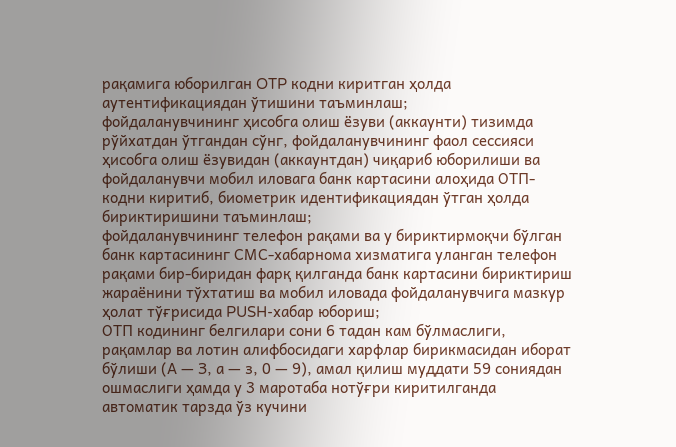рақамига юборилган OTP кодни киритган ҳолда аутентификациядан ўтишини таъминлаш;
фойдаланувчининг ҳисобга олиш ёзуви (аккаунти) тизимда рўйхатдан ўтгандан сўнг, фойдаланувчининг фаол сессияси ҳисобга олиш ёзувидан (аккаунтдан) чиқариб юборилиши ва фойдаланувчи мобил иловага банк картасини алоҳида ОТП-кодни киритиб, биометрик идентификациядан ўтган ҳолда бириктиришини таъминлаш;
фойдаланувчининг телефон рақами ва у бириктирмоқчи бўлган банк картасининг СМС-хабарнома хизматига уланган телефон рақами бир-биридан фарқ қилганда банк картасини бириктириш жараёнини тўхтатиш ва мобил иловада фойдаланувчига мазкур ҳолат тўғрисида PUSH-хабар юбориш;
ОТП кодининг белгилари сони 6 тадан кам бўлмаслиги, рақамлар ва лотин алифбосидаги харфлар бирикмасидан иборат бўлиши (А — З, а — з, 0 — 9), амал қилиш муддати 59 сониядан ошмаслиги ҳамда у 3 маротаба нотўғри киритилганда автоматик тарзда ўз кучини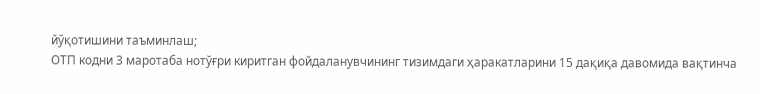йўқотишини таъминлаш;
ОТП кодни 3 маротаба нотўғри киритган фойдаланувчининг тизимдаги ҳаракатларини 15 дақиқа давомида вақтинча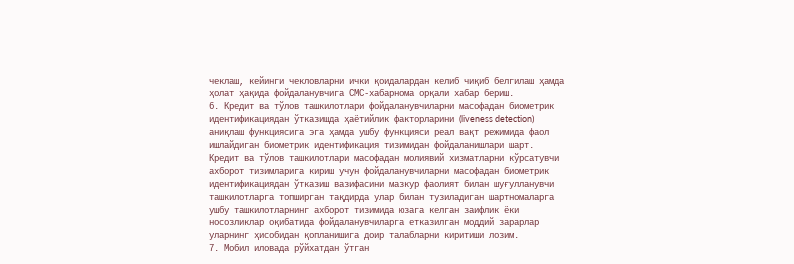чеклаш, кейинги чекловларни ички қоидалардан келиб чиқиб белгилаш ҳамда ҳолат ҳақида фойдаланувчига СМС-хабарнома орқали хабар бериш.
6. Кредит ва тўлов ташкилотлари фойдаланувчиларни масофадан биометрик идентификациядан ўтказишда ҳаётийлик факторларини (liveness detection) аниқлаш функциясига эга ҳамда ушбу функцияси реал вақт режимида фаол ишлайдиган биометрик идентификация тизимидан фойдаланишлари шарт.
Кредит ва тўлов ташкилотлари масофадан молиявий хизматларни кўрсатувчи ахборот тизимларига кириш учун фойдаланувчиларни масофадан биометрик идентификациядан ўтказиш вазифасини мазкур фаолият билан шуғулланувчи ташкилотларга топширган тақдирда улар билан тузиладиган шартномаларга ушбу ташкилотларнинг ахборот тизимида юзага келган заифлик ёки носозликлар оқибатида фойдаланувчиларга етказилган моддий зарарлар уларнинг ҳисобидан қопланишига доир талабларни киритиши лозим.
7. Мобил иловада рўйхатдан ўтган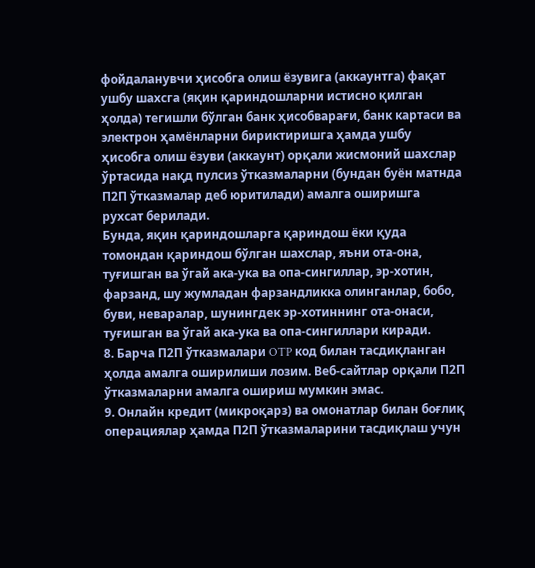фойдаланувчи ҳисобга олиш ёзувига (аккаунтга) фақат ушбу шахсга (яқин қариндошларни истисно қилган ҳолда) тегишли бўлган банк ҳисобварағи, банк картаси ва электрон ҳамёнларни бириктиришга ҳамда ушбу ҳисобга олиш ёзуви (аккаунт) орқали жисмоний шахслар ўртасида нақд пулсиз ўтказмаларни (бундан буён матнда П2П ўтказмалар деб юритилади) амалга оширишга рухсат берилади.
Бунда, яқин қариндошларга қариндош ёки қуда томондан қариндош бўлган шахслар, яъни ота-она, туғишган ва ўгай ака-ука ва опа-сингиллар, эр-хотин, фарзанд, шу жумладан фарзандликка олинганлар, бобо, буви, неваралар, шунингдек эр-хотиннинг ота-онаси, туғишган ва ўгай ака-ука ва опа-сингиллари киради.
8. Барча П2П ўтказмалари OTP код билан тасдиқланган ҳолда амалга оширилиши лозим. Веб-сайтлар орқали П2П ўтказмаларни амалга ошириш мумкин эмас.
9. Онлайн кредит (микроқарз) ва омонатлар билан боғлиқ операциялар ҳамда П2П ўтказмаларини тасдиқлаш учун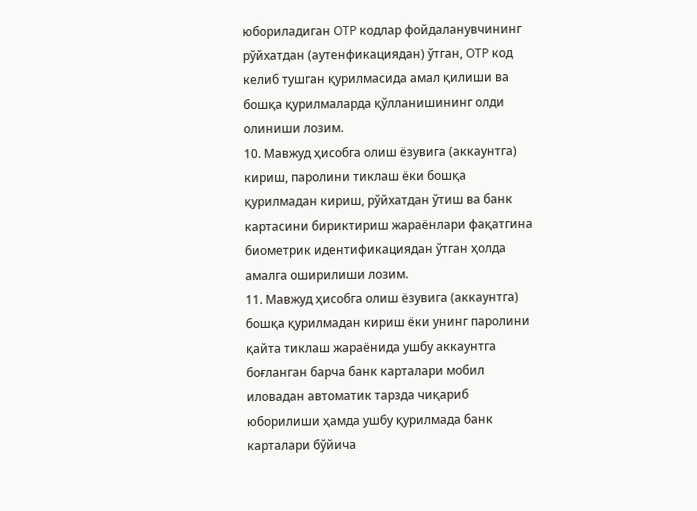юбориладиган OTP кодлар фойдаланувчининг рўйхатдан (аутенфикациядан) ўтган, OTP код келиб тушган қурилмасида амал қилиши ва бошқа қурилмаларда қўлланишининг олди олиниши лозим.
10. Мавжуд ҳисобга олиш ёзувига (аккаунтга) кириш, паролини тиклаш ёки бошқа қурилмадан кириш, рўйхатдан ўтиш ва банк картасини бириктириш жараёнлари фақатгина биометрик идентификациядан ўтган ҳолда амалга оширилиши лозим.
11. Мавжуд ҳисобга олиш ёзувига (аккаунтга) бошқа қурилмадан кириш ёки унинг паролини қайта тиклаш жараёнида ушбу аккаунтга боғланган барча банк карталари мобил иловадан автоматик тарзда чиқариб юборилиши ҳамда ушбу қурилмада банк карталари бўйича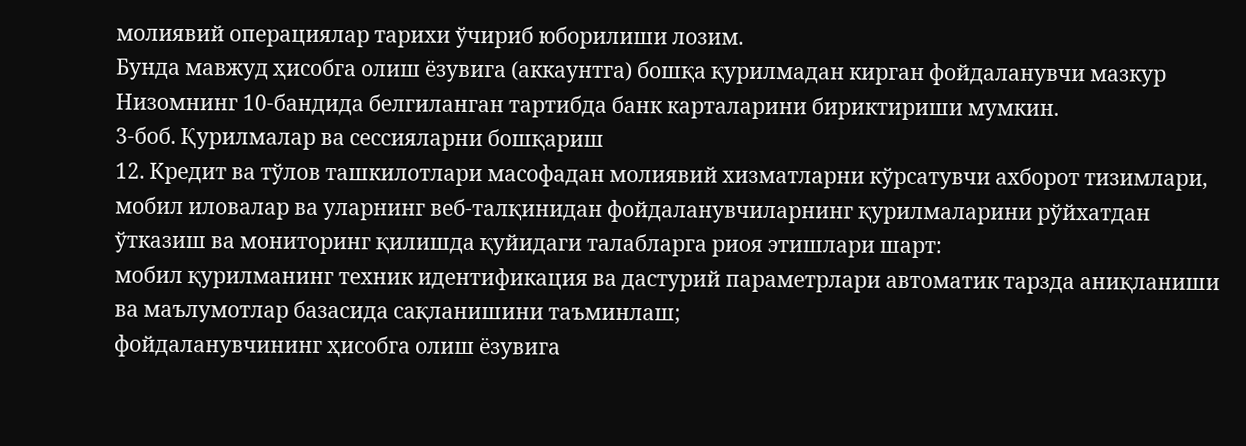молиявий операциялар тарихи ўчириб юборилиши лозим.
Бунда мавжуд ҳисобга олиш ёзувига (аккаунтга) бошқа қурилмадан кирган фойдаланувчи мазкур Низомнинг 10-бандида белгиланган тартибда банк карталарини бириктириши мумкин.
3-боб. Қурилмалар ва сессияларни бошқариш
12. Кредит ва тўлов ташкилотлари масофадан молиявий хизматларни кўрсатувчи ахборот тизимлари, мобил иловалар ва уларнинг веб-талқинидан фойдаланувчиларнинг қурилмаларини рўйхатдан ўтказиш ва мониторинг қилишда қуйидаги талабларга риоя этишлари шарт:
мобил қурилманинг техник идентификация ва дастурий параметрлари автоматик тарзда аниқланиши ва маълумотлар базасида сақланишини таъминлаш;
фойдаланувчининг ҳисобга олиш ёзувига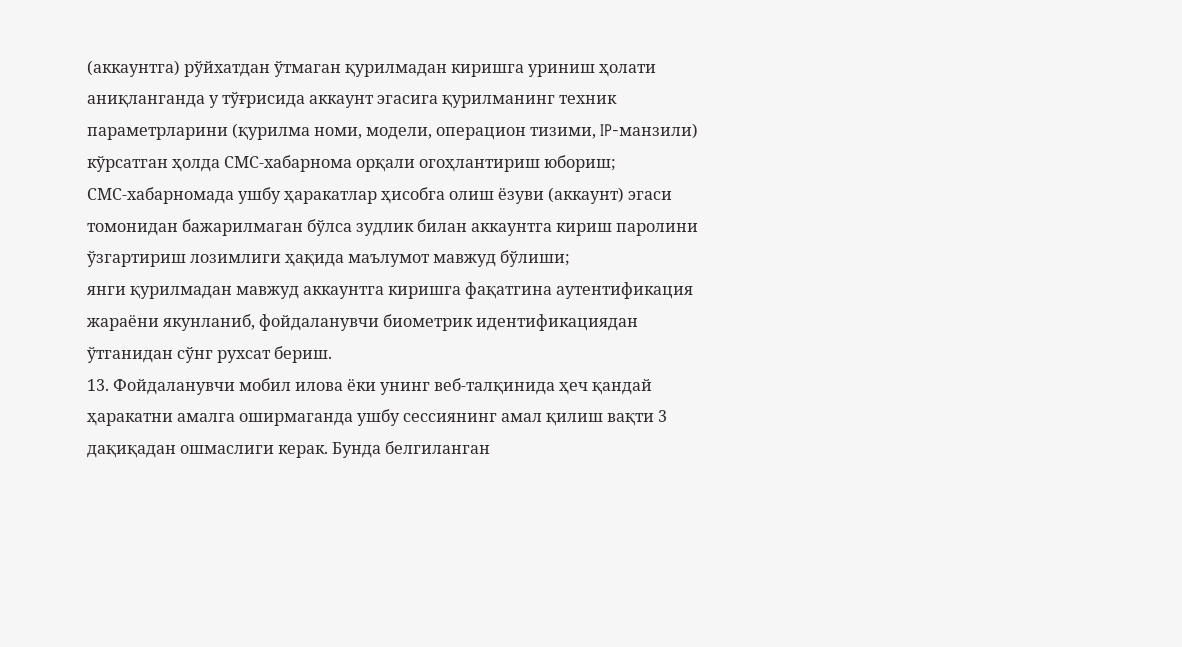(аккаунтга) рўйхатдан ўтмаган қурилмадан киришга уриниш ҳолати аниқланганда у тўғрисида аккаунт эгасига қурилманинг техник параметрларини (қурилма номи, модели, операцион тизими, IP-манзили) кўрсатган ҳолда СМС-хабарнома орқали огоҳлантириш юбориш;
СМС-хабарномада ушбу ҳаракатлар ҳисобга олиш ёзуви (аккаунт) эгаси томонидан бажарилмаган бўлса зудлик билан аккаунтга кириш паролини ўзгартириш лозимлиги ҳақида маълумот мавжуд бўлиши;
янги қурилмадан мавжуд аккаунтга киришга фақатгина аутентификация жараёни якунланиб, фойдаланувчи биометрик идентификациядан ўтганидан сўнг рухсат бериш.
13. Фойдаланувчи мобил илова ёки унинг веб-талқинида ҳеч қандай ҳаракатни амалга оширмаганда ушбу сессиянинг амал қилиш вақти 3 дақиқадан ошмаслиги керак. Бунда белгиланган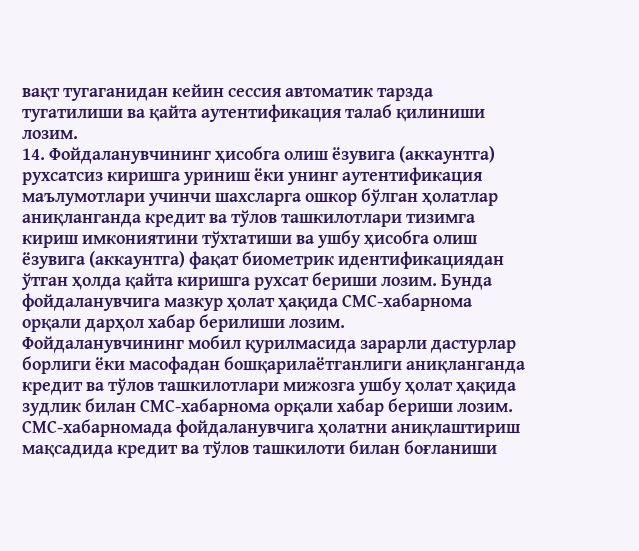вақт тугаганидан кейин сессия автоматик тарзда тугатилиши ва қайта аутентификация талаб қилиниши лозим.
14. Фойдаланувчининг ҳисобга олиш ёзувига (аккаунтга) рухсатсиз киришга уриниш ёки унинг аутентификация маълумотлари учинчи шахсларга ошкор бўлган ҳолатлар аниқланганда кредит ва тўлов ташкилотлари тизимга кириш имкониятини тўхтатиши ва ушбу ҳисобга олиш ёзувига (аккаунтга) фақат биометрик идентификациядан ўтган ҳолда қайта киришга рухсат бериши лозим. Бунда фойдаланувчига мазкур ҳолат ҳақида СМС-хабарнома орқали дарҳол хабар берилиши лозим.
Фойдаланувчининг мобил қурилмасида зарарли дастурлар борлиги ёки масофадан бошқарилаётганлиги аниқланганда кредит ва тўлов ташкилотлари мижозга ушбу ҳолат ҳақида зудлик билан СМС-хабарнома орқали хабар бериши лозим. СМС-хабарномада фойдаланувчига ҳолатни аниқлаштириш мақсадида кредит ва тўлов ташкилоти билан боғланиши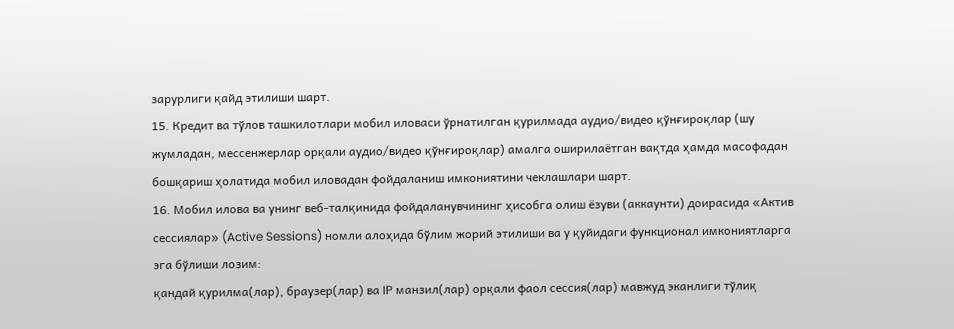зарурлиги қайд этилиши шарт.
15. Кредит ва тўлов ташкилотлари мобил иловаси ўрнатилган қурилмада аудио/видео қўнғироқлар (шу жумладан, мессенжерлар орқали аудио/видео қўнғироқлар) амалга оширилаётган вақтда ҳамда масофадан бошқариш ҳолатида мобил иловадан фойдаланиш имкониятини чеклашлари шарт.
16. Мобил илова ва унинг веб-талқинида фойдаланувчининг ҳисобга олиш ёзуви (аккаунти) доирасида «Актив сессиялар» (Active Sessions) номли алоҳида бўлим жорий этилиши ва у қуйидаги функционал имкониятларга эга бўлиши лозим:
қандай қурилма(лар), браузер(лар) ва IP манзил(лар) орқали фаол сессия(лар) мавжуд эканлиги тўлиқ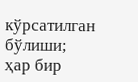кўрсатилган бўлиши;
ҳар бир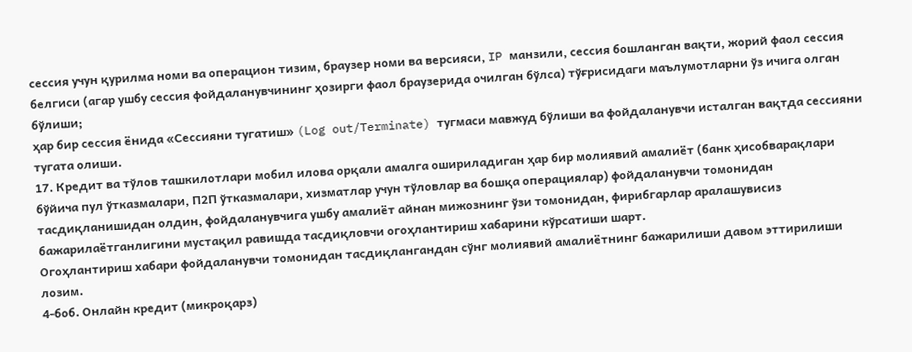сессия учун қурилма номи ва операцион тизим, браузер номи ва версияси, IP манзили, сессия бошланган вақти, жорий фаол сессия белгиси (агар ушбу сессия фойдаланувчининг ҳозирги фаол браузерида очилган бўлса) тўғрисидаги маълумотларни ўз ичига олган бўлиши;
ҳар бир сессия ёнида «Сессияни тугатиш» (Log out/Terminate) тугмаси мавжуд бўлиши ва фойдаланувчи исталган вақтда сессияни тугата олиши.
17. Кредит ва тўлов ташкилотлари мобил илова орқали амалга ошириладиган ҳар бир молиявий амалиёт (банк ҳисобварақлари бўйича пул ўтказмалари, П2П ўтказмалари, хизматлар учун тўловлар ва бошқа операциялар) фойдаланувчи томонидан тасдиқланишидан олдин, фойдаланувчига ушбу амалиёт айнан мижознинг ўзи томонидан, фирибгарлар аралашувисиз бажарилаётганлигини мустақил равишда тасдиқловчи огоҳлантириш хабарини кўрсатиши шарт.
Огоҳлантириш хабари фойдаланувчи томонидан тасдиқлангандан сўнг молиявий амалиётнинг бажарилиши давом эттирилиши лозим.
4-боб. Онлайн кредит (микроқарз)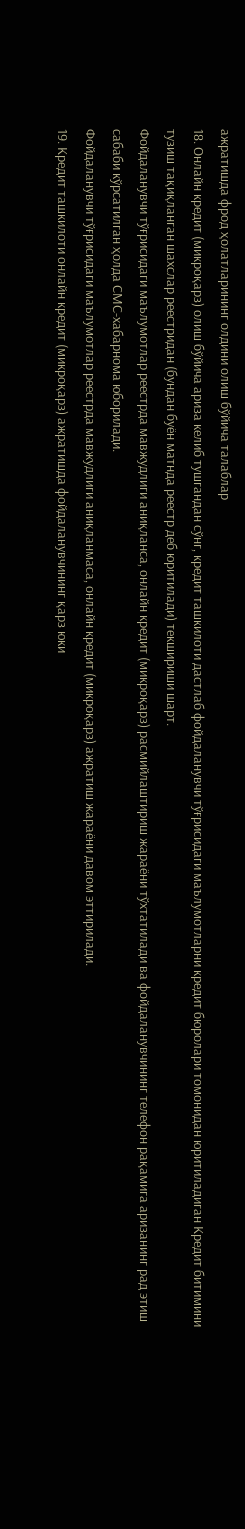ажратишда фрод ҳолатларининг олдини олиш бўйича талаблар
18. Онлайн кредит (микроқарз) олиш бўйича ариза келиб тушгандан сўнг, кредит ташкилоти дастлаб фойдаланувчи тўғрисидаги маълумотларни кредит бюролари томонидан юритиладиган Кредит битимини тузиш тақиқланган шахслар реестридан (бундан буён матнда реестр деб юритилади) текшириши шарт.
Фойдаланувчи тўғрисидаги маълумотлар реестрда мавжудлиги аниқланса, онлайн кредит (микроқарз) расмийлаштириш жараёни тўхтатилади ва фойдаланувчининг телефон рақамига аризанинг рад этиш сабаби кўрсатилган ҳолда СМС-хабарнома юборилади.
Фойдаланувчи тўғрисидаги маълумотлар реестрда мавжудлиги аниқланмаса, онлайн кредит (микроқарз) ажратиш жараёни давом эттирилади.
19. Кредит ташкилоти онлайн кредит (микроқарз) ажратишда фойдаланувчининг қарз юки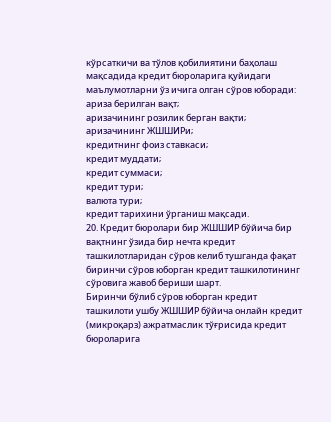кўрсаткичи ва тўлов қобилиятини баҳолаш мақсадида кредит бюроларига қуйидаги маълумотларни ўз ичига олган сўров юборади:
ариза берилган вақт;
аризачининг розилик берган вақти;
аризачининг ЖШШИРи;
кредитнинг фоиз ставкаси;
кредит муддати;
кредит суммаси;
кредит тури;
валюта тури;
кредит тарихини ўрганиш мақсади.
20. Кредит бюролари бир ЖШШИР бўйича бир вақтнинг ўзида бир нечта кредит ташкилотларидан сўров келиб тушганда фақат биринчи сўров юборган кредит ташкилотининг сўровига жавоб бериши шарт.
Биринчи бўлиб сўров юборган кредит ташкилоти ушбу ЖШШИР бўйича онлайн кредит (микроқарз) ажратмаслик тўғрисида кредит бюроларига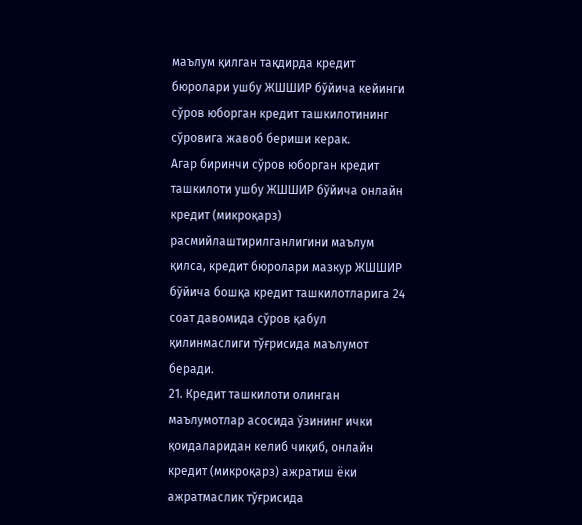маълум қилган тақдирда кредит бюролари ушбу ЖШШИР бўйича кейинги сўров юборган кредит ташкилотининг сўровига жавоб бериши керак.
Агар биринчи сўров юборган кредит ташкилоти ушбу ЖШШИР бўйича онлайн кредит (микроқарз) расмийлаштирилганлигини маълум қилса, кредит бюролари мазкур ЖШШИР бўйича бошқа кредит ташкилотларига 24 соат давомида сўров қабул қилинмаслиги тўғрисида маълумот беради.
21. Кредит ташкилоти олинган маълумотлар асосида ўзининг ички қоидаларидан келиб чиқиб, онлайн кредит (микроқарз) ажратиш ёки ажратмаслик тўғрисида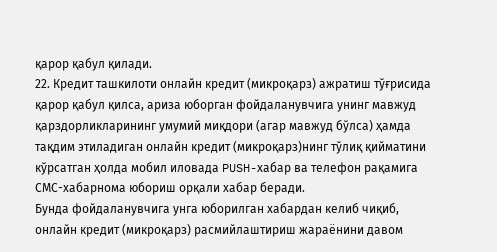қарор қабул қилади.
22. Кредит ташкилоти онлайн кредит (микроқарз) ажратиш тўғрисида қарор қабул қилса, ариза юборган фойдаланувчига унинг мавжуд қарздорликларининг умумий миқдори (агар мавжуд бўлса) ҳамда тақдим этиладиган онлайн кредит (микроқарз)нинг тўлиқ қийматини кўрсатган ҳолда мобил иловада PUSH-хабар ва телефон рақамига СМС-хабарнома юбориш орқали хабар беради.
Бунда фойдаланувчига унга юборилган хабардан келиб чиқиб, онлайн кредит (микроқарз) расмийлаштириш жараёнини давом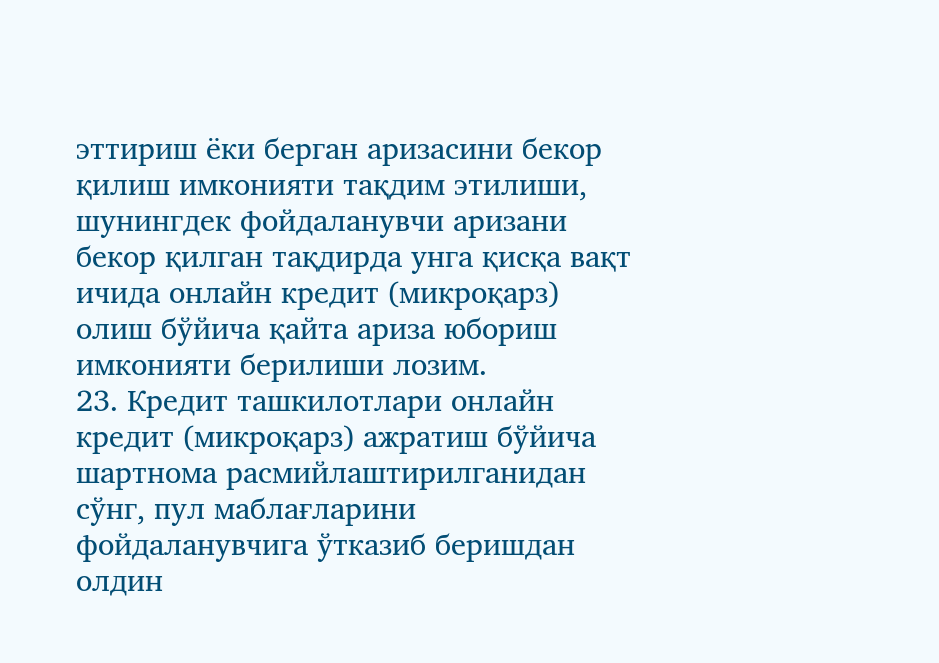эттириш ёки берган аризасини бекор қилиш имконияти тақдим этилиши, шунингдек фойдаланувчи аризани бекор қилган тақдирда унга қисқа вақт ичида онлайн кредит (микроқарз) олиш бўйича қайта ариза юбориш имконияти берилиши лозим.
23. Кредит ташкилотлари онлайн кредит (микроқарз) ажратиш бўйича шартнома расмийлаштирилганидан сўнг, пул маблағларини фойдаланувчига ўтказиб беришдан олдин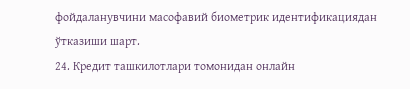фойдаланувчини масофавий биометрик идентификациядан ўтказиши шарт.
24. Кредит ташкилотлари томонидан онлайн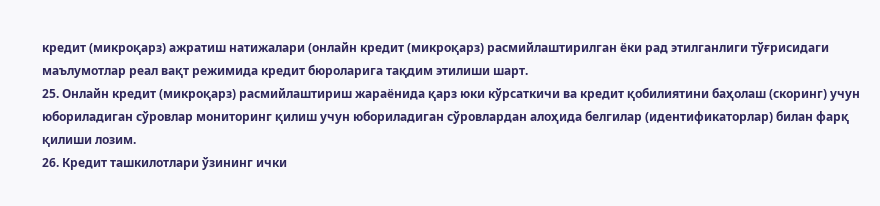кредит (микроқарз) ажратиш натижалари (онлайн кредит (микроқарз) расмийлаштирилган ёки рад этилганлиги тўғрисидаги маълумотлар реал вақт режимида кредит бюроларига тақдим этилиши шарт.
25. Онлайн кредит (микроқарз) расмийлаштириш жараёнида қарз юки кўрсаткичи ва кредит қобилиятини баҳолаш (скоринг) учун юбориладиган сўровлар мониторинг қилиш учун юбориладиган сўровлардан алоҳида белгилар (идентификаторлар) билан фарқ қилиши лозим.
26. Кредит ташкилотлари ўзининг ички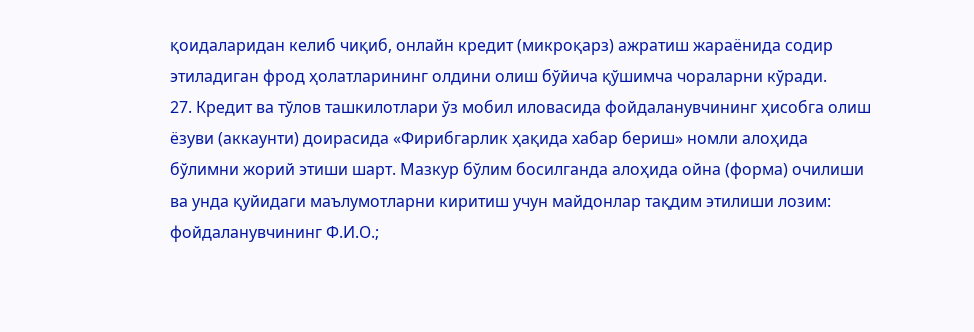қоидаларидан келиб чиқиб, онлайн кредит (микроқарз) ажратиш жараёнида содир этиладиган фрод ҳолатларининг олдини олиш бўйича қўшимча чораларни кўради.
27. Кредит ва тўлов ташкилотлари ўз мобил иловасида фойдаланувчининг ҳисобга олиш ёзуви (аккаунти) доирасида «Фирибгарлик ҳақида хабар бериш» номли алоҳида бўлимни жорий этиши шарт. Мазкур бўлим босилганда алоҳида ойна (форма) очилиши ва унда қуйидаги маълумотларни киритиш учун майдонлар тақдим этилиши лозим:
фойдаланувчининг Ф.И.О.;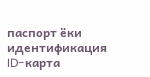паспорт ёки идентификация ID-карта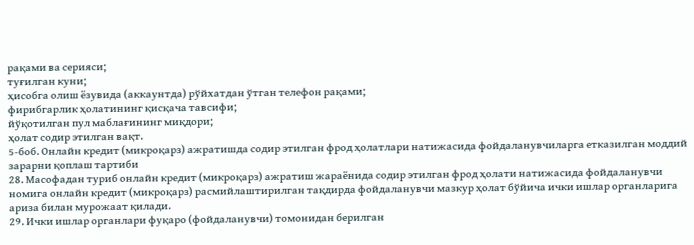рақами ва серияси;
туғилган куни;
ҳисобга олиш ёзувида (аккаунтда) рўйхатдан ўтган телефон рақами;
фирибгарлик ҳолатининг қисқача тавсифи;
йўқотилган пул маблағининг миқдори;
ҳолат содир этилган вақт.
5-боб. Онлайн кредит (микроқарз) ажратишда содир этилган фрод ҳолатлари натижасида фойдаланувчиларга етказилган моддий зарарни қоплаш тартиби
28. Масофадан туриб онлайн кредит (микроқарз) ажратиш жараёнида содир этилган фрод ҳолати натижасида фойдаланувчи номига онлайн кредит (микроқарз) расмийлаштирилган тақдирда фойдаланувчи мазкур ҳолат бўйича ички ишлар органларига ариза билан мурожаат қилади.
29. Ички ишлар органлари фуқаро (фойдаланувчи) томонидан берилган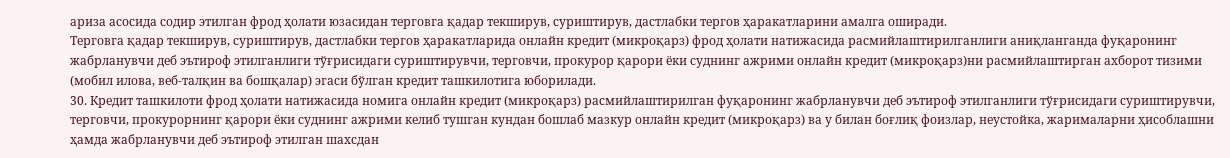ариза асосида содир этилган фрод ҳолати юзасидан терговга қадар текширув, суриштирув, дастлабки тергов ҳаракатларини амалга оширади.
Терговга қадар текширув, суриштирув, дастлабки тергов ҳаракатларида онлайн кредит (микроқарз) фрод ҳолати натижасида расмийлаштирилганлиги аниқланганда фуқаронинг жабрланувчи деб эътироф этилганлиги тўғрисидаги суриштирувчи, терговчи, прокурор қарори ёки суднинг ажрими онлайн кредит (микроқарз)ни расмийлаштирган ахборот тизими (мобил илова, веб-талқин ва бошқалар) эгаси бўлган кредит ташкилотига юборилади.
30. Кредит ташкилоти фрод ҳолати натижасида номига онлайн кредит (микроқарз) расмийлаштирилган фуқаронинг жабрланувчи деб эътироф этилганлиги тўғрисидаги суриштирувчи, терговчи, прокурорнинг қарори ёки суднинг ажрими келиб тушган кундан бошлаб мазкур онлайн кредит (микроқарз) ва у билан боғлиқ фоизлар, неустойка, жарималарни ҳисоблашни ҳамда жабрланувчи деб эътироф этилган шахсдан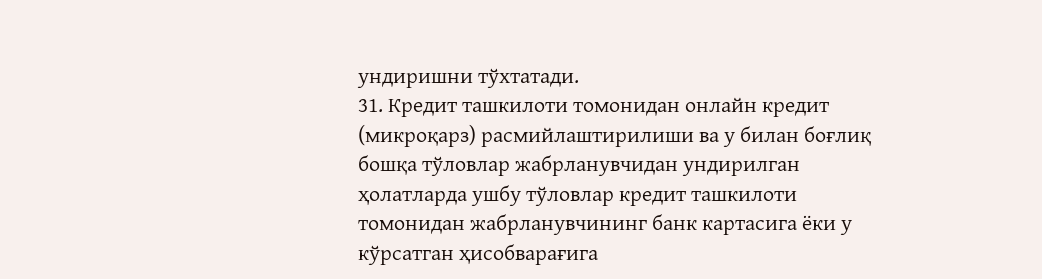ундиришни тўхтатади.
31. Кредит ташкилоти томонидан онлайн кредит (микроқарз) расмийлаштирилиши ва у билан боғлиқ бошқа тўловлар жабрланувчидан ундирилган ҳолатларда ушбу тўловлар кредит ташкилоти томонидан жабрланувчининг банк картасига ёки у кўрсатган ҳисобварағига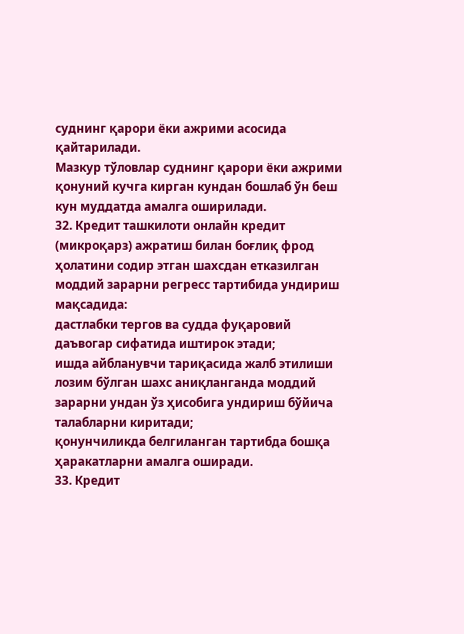суднинг қарори ёки ажрими асосида қайтарилади.
Мазкур тўловлар суднинг қарори ёки ажрими қонуний кучга кирган кундан бошлаб ўн беш кун муддатда амалга оширилади.
32. Кредит ташкилоти онлайн кредит (микроқарз) ажратиш билан боғлиқ фрод ҳолатини содир этган шахсдан етказилган моддий зарарни регресс тартибида ундириш мақсадида:
дастлабки тергов ва судда фуқаровий даъвогар сифатида иштирок этади;
ишда айбланувчи тариқасида жалб этилиши лозим бўлган шахс аниқланганда моддий зарарни ундан ўз ҳисобига ундириш бўйича талабларни киритади;
қонунчиликда белгиланган тартибда бошқа ҳаракатларни амалга оширади.
33. Кредит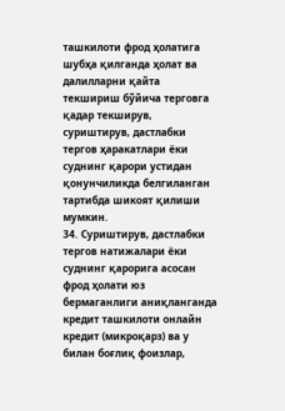ташкилоти фрод ҳолатига шубҳа қилганда ҳолат ва далилларни қайта текшириш бўйича терговга қадар текширув, суриштирув, дастлабки тергов ҳаракатлари ёки суднинг қарори устидан қонунчиликда белгиланган тартибда шикоят қилиши мумкин.
34. Суриштирув, дастлабки тергов натижалари ёки суднинг қарорига асосан фрод ҳолати юз бермаганлиги аниқланганда кредит ташкилоти онлайн кредит (микроқарз) ва у билан боғлиқ фоизлар,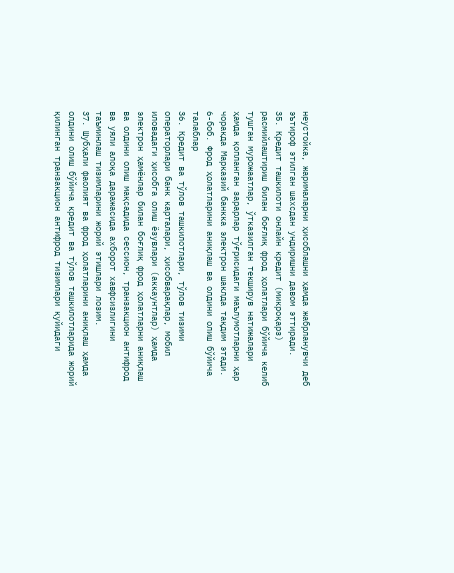неустойка, жарималарни ҳисоблашни ҳамда жабрланувчи деб эътироф этилган шахсдан ундиришни давом эттиради.
35. Кредит ташкилоти онлайн кредит (микроқарз) расмийлаштириш билан боғлиқ фрод ҳолатлари бўйича келиб тушган мурожаатлар, ўтказилган текширув натижалари ҳамда қопланган зарарлар тўғрисидаги маълумотларни ҳар чоракда Марказий банкка электрон шаклда тақдим этади.
6-боб. Фрод ҳолатларини аниқлаш ва олдини олиш бўйича талаблар
36. Кредит ва тўлов ташкилотлари, тўлов тизими операторлари банк карталари, ҳисобварақлар, мобил иловадаги ҳисобга олиш ёзувлари (аккаунтлар) ҳамда электрон ҳамёнлар билан боғлиқ фрод ҳолатларни аниқлаш ва олдини олиш мақсадида сессион, транзакцион антифрод ва уяли алоқа даражасида ахборот хавфсизлигини таъминлаш тизимларини жорий этишлари лозим.
37. Шубҳали фаолият ва фрод ҳолатларини аниқлаш ҳамда олдини олиш бўйича кредит ва тўлов ташкилотларида жорий қилинган транзакцион антифрод тизимлари қуйидаги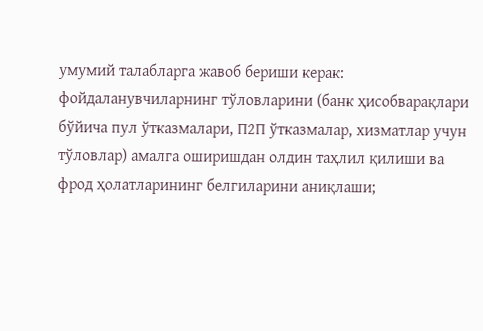умумий талабларга жавоб бериши керак:
фойдаланувчиларнинг тўловларини (банк ҳисобварақлари бўйича пул ўтказмалари, П2П ўтказмалар, хизматлар учун тўловлар) амалга оширишдан олдин таҳлил қилиши ва фрод ҳолатларининг белгиларини аниқлаши;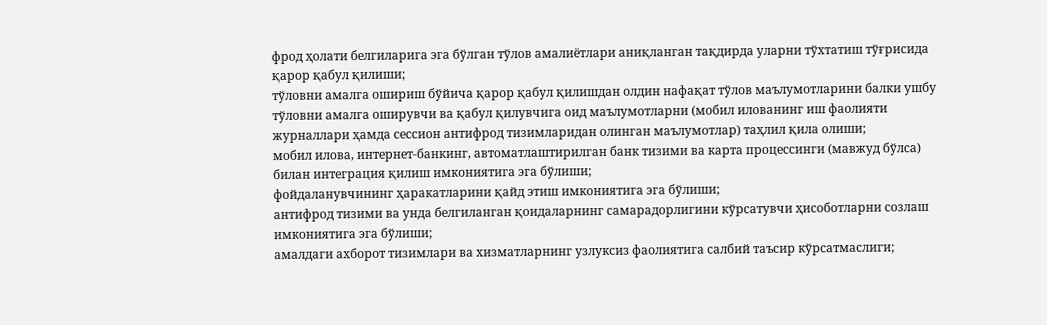фрод ҳолати белгиларига эга бўлган тўлов амалиётлари аниқланган тақдирда уларни тўхтатиш тўғрисида қарор қабул қилиши;
тўловни амалга ошириш бўйича қарор қабул қилишдан олдин нафақат тўлов маълумотларини балки ушбу тўловни амалга оширувчи ва қабул қилувчига оид маълумотларни (мобил илованинг иш фаолияти журналлари ҳамда сессион антифрод тизимларидан олинган маълумотлар) таҳлил қила олиши;
мобил илова, интернет-банкинг, автоматлаштирилган банк тизими ва карта процессинги (мавжуд бўлса) билан интеграция қилиш имкониятига эга бўлиши;
фойдаланувчининг ҳаракатларини қайд этиш имкониятига эга бўлиши;
антифрод тизими ва унда белгиланган қоидаларнинг самарадорлигини кўрсатувчи ҳисоботларни созлаш имкониятига эга бўлиши;
амалдаги ахборот тизимлари ва хизматларнинг узлуксиз фаолиятига салбий таъсир кўрсатмаслиги;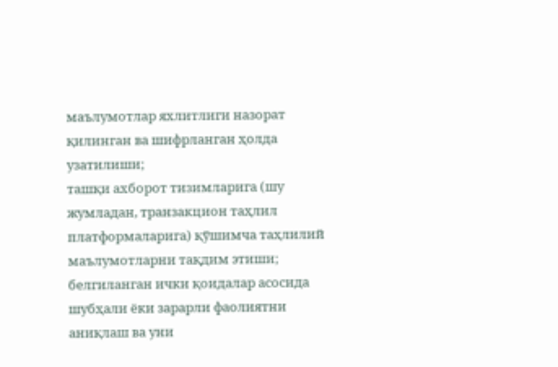маълумотлар яхлитлиги назорат қилинган ва шифрланган ҳолда узатилиши;
ташқи ахборот тизимларига (шу жумладан, транзакцион таҳлил платформаларига) қўшимча таҳлилий маълумотларни тақдим этиши;
белгиланган ички қоидалар асосида шубҳали ёки зарарли фаолиятни аниқлаш ва уни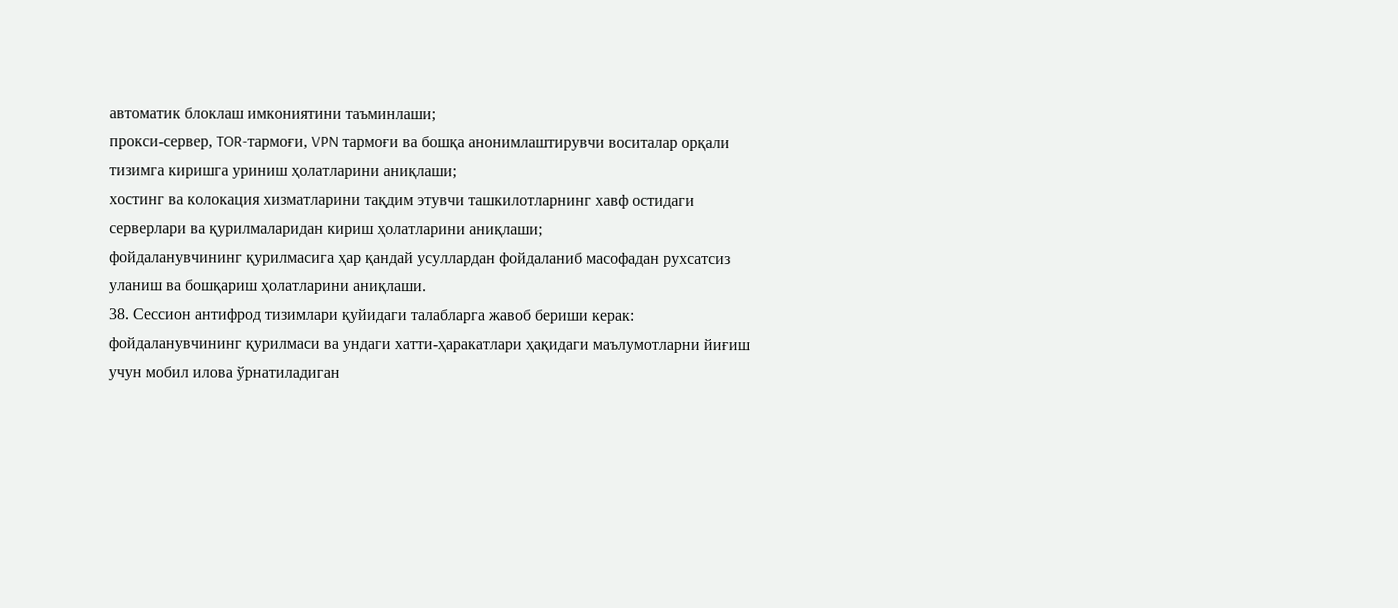автоматик блоклаш имкониятини таъминлаши;
прокси-сервер, TOR-тармоғи, VPN тармоғи ва бошқа анонимлаштирувчи воситалар орқали тизимга киришга уриниш ҳолатларини аниқлаши;
хостинг ва колокация хизматларини тақдим этувчи ташкилотларнинг хавф остидаги серверлари ва қурилмаларидан кириш ҳолатларини аниқлаши;
фойдаланувчининг қурилмасига ҳар қандай усуллардан фойдаланиб масофадан рухсатсиз уланиш ва бошқариш ҳолатларини аниқлаши.
38. Сессион антифрод тизимлари қуйидаги талабларга жавоб бериши керак:
фойдаланувчининг қурилмаси ва ундаги хатти-ҳаракатлари ҳақидаги маълумотларни йиғиш учун мобил илова ўрнатиладиган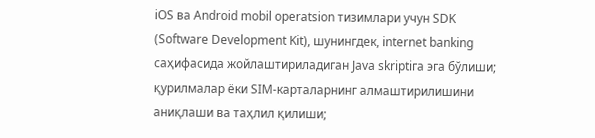iOS ва Android mobil operatsion тизимлари учун SDK (Software Development Kit), шунингдек, internet banking саҳифасида жойлаштириладиган Java skriptiга эга бўлиши;
қурилмалар ёки SIM-карталарнинг алмаштирилишини аниқлаши ва таҳлил қилиши;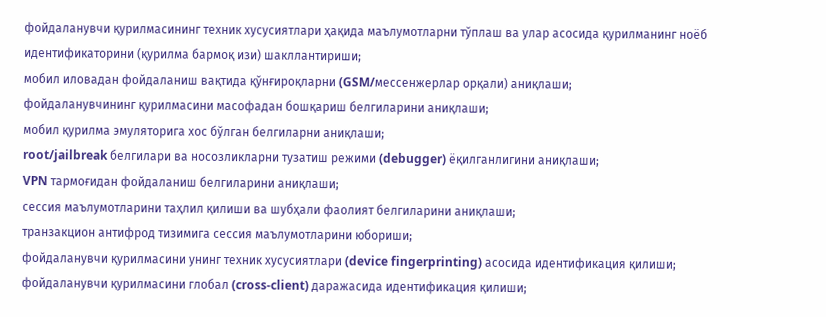фойдаланувчи қурилмасининг техник хусусиятлари ҳақида маълумотларни тўплаш ва улар асосида қурилманинг ноёб идентификаторини (қурилма бармоқ изи) шакллантириши;
мобил иловадан фойдаланиш вақтида қўнғироқларни (GSM/мессенжерлар орқали) аниқлаши;
фойдаланувчининг қурилмасини масофадан бошқариш белгиларини аниқлаши;
мобил қурилма эмуляторига хос бўлган белгиларни аниқлаши;
root/jailbreak белгилари ва носозликларни тузатиш режими (debugger) ёқилганлигини аниқлаши;
VPN тармоғидан фойдаланиш белгиларини аниқлаши;
сессия маълумотларини таҳлил қилиши ва шубҳали фаолият белгиларини аниқлаши;
транзакцион антифрод тизимига сессия маълумотларини юбориши;
фойдаланувчи қурилмасини унинг техник хусусиятлари (device fingerprinting) асосида идентификация қилиши;
фойдаланувчи қурилмасини глобал (cross-client) даражасида идентификация қилиши;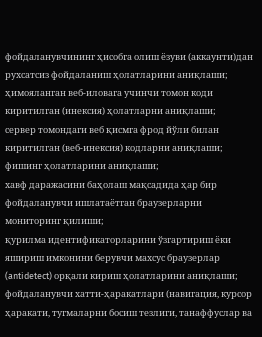фойдаланувчининг ҳисобга олиш ёзуви (аккаунти)дан рухсатсиз фойдаланиш ҳолатларини аниқлаши;
ҳимояланган веб-иловага учинчи томон коди киритилган (инексия) ҳолатларни аниқлаши;
сервер томондаги веб қисмга фрод йўли билан киритилган (веб-инексия) кодларни аниқлаши;
фишинг ҳолатларини аниқлаши;
хавф даражасини баҳолаш мақсадида ҳар бир фойдаланувчи ишлатаётган браузерларни мониторинг қилиши;
қурилма идентификаторларини ўзгартириш ёки яшириш имконини берувчи махсус браузерлар (antidetect) орқали кириш ҳолатларини аниқлаши;
фойдаланувчи хатти-ҳаракатлари (навигация, курсор ҳаракати, тугмаларни босиш тезлиги, танаффуслар ва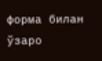форма билан ўзаро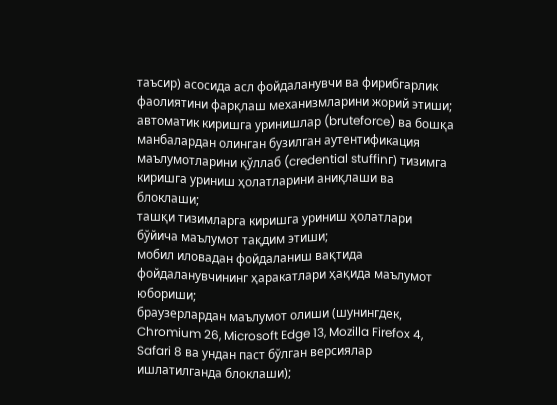таъсир) асосида асл фойдаланувчи ва фирибгарлик фаолиятини фарқлаш механизмларини жорий этиши;
автоматик киришга уринишлар (bruteforce) ва бошқа манбалардан олинган бузилган аутентификация маълумотларини қўллаб (credential stuffinг) тизимга киришга уриниш ҳолатларини аниқлаши ва блоклаши;
ташқи тизимларга киришга уриниш ҳолатлари бўйича маълумот тақдим этиши;
мобил иловадан фойдаланиш вақтида фойдаланувчининг ҳаракатлари ҳақида маълумот юбориши;
браузерлардан маълумот олиши (шунингдек, Chromium 26, Microsoft Edge 13, Mozilla Firefox 4, Safari 8 ва ундан паст бўлган версиялар ишлатилганда блоклаши);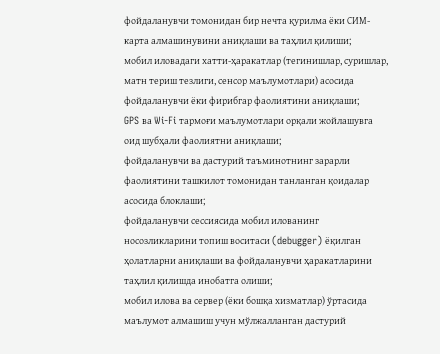фойдаланувчи томонидан бир нечта қурилма ёки СИМ-карта алмашинувини аниқлаши ва таҳлил қилиши;
мобил иловадаги хатти-ҳаракатлар (тегинишлар, суришлар, матн териш тезлиги, сенсор маълумотлари) асосида фойдаланувчи ёки фирибгар фаолиятини аниқлаши;
GPS ва Wi-Fi тармоғи маълумотлари орқали жойлашувга оид шубҳали фаолиятни аниқлаши;
фойдаланувчи ва дастурий таъминотнинг зарарли фаолиятини ташкилот томонидан танланган қоидалар асосида блоклаши;
фойдаланувчи сессиясида мобил илованинг носозликларини топиш воситаси (debugger) ёқилган ҳолатларни аниқлаши ва фойдаланувчи ҳаракатларини таҳлил қилишда инобатга олиши;
мобил илова ва сервер (ёки бошқа хизматлар) ўртасида маълумот алмашиш учун мўлжалланган дастурий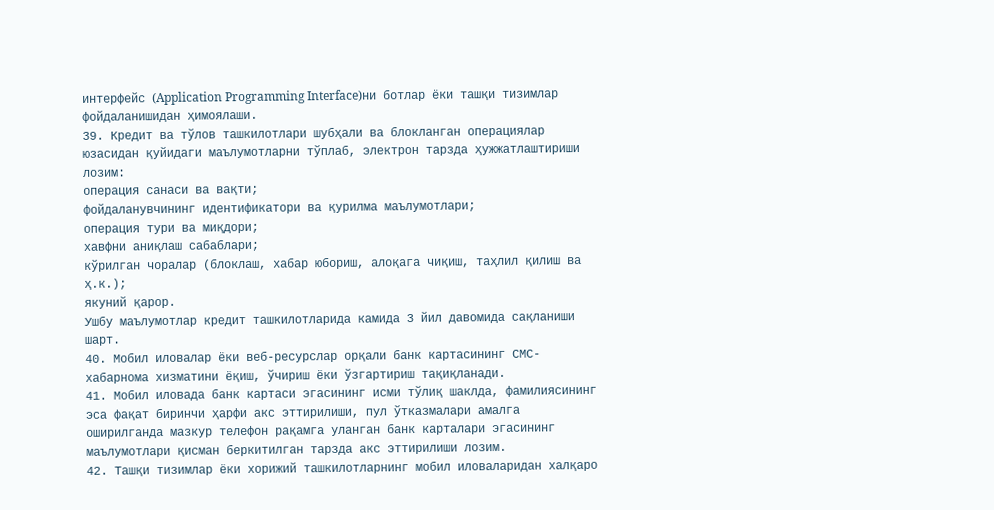интерфейс (Application Programming Interface)ни ботлар ёки ташқи тизимлар фойдаланишидан ҳимоялаши.
39. Кредит ва тўлов ташкилотлари шубҳали ва блокланган операциялар юзасидан қуйидаги маълумотларни тўплаб, электрон тарзда ҳужжатлаштириши лозим:
операция санаси ва вақти;
фойдаланувчининг идентификатори ва қурилма маълумотлари;
операция тури ва миқдори;
хавфни аниқлаш сабаблари;
кўрилган чоралар (блоклаш, хабар юбориш, алоқага чиқиш, таҳлил қилиш ва ҳ.к.);
якуний қарор.
Ушбу маълумотлар кредит ташкилотларида камида 3 йил давомида сақланиши шарт.
40. Мобил иловалар ёки веб-ресурслар орқали банк картасининг СМС-хабарнома хизматини ёқиш, ўчириш ёки ўзгартириш тақиқланади.
41. Мобил иловада банк картаси эгасининг исми тўлиқ шаклда, фамилиясининг эса фақат биринчи ҳарфи акс эттирилиши, пул ўтказмалари амалга оширилганда мазкур телефон рақамга уланган банк карталари эгасининг маълумотлари қисман беркитилган тарзда акс эттирилиши лозим.
42. Ташқи тизимлар ёки хорижий ташкилотларнинг мобил иловаларидан халқаро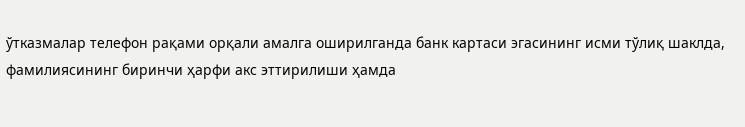ўтказмалар телефон рақами орқали амалга оширилганда банк картаси эгасининг исми тўлиқ шаклда, фамилиясининг биринчи ҳарфи акс эттирилиши ҳамда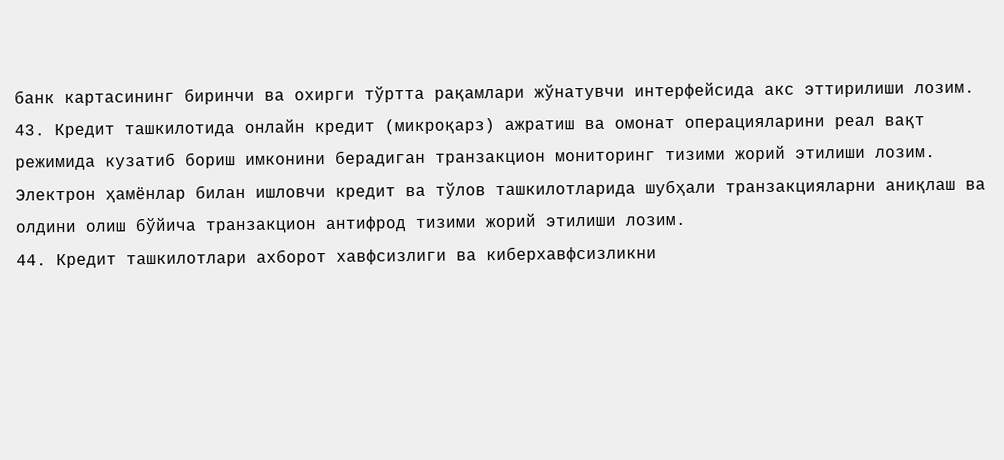банк картасининг биринчи ва охирги тўртта рақамлари жўнатувчи интерфейсида акс эттирилиши лозим.
43. Кредит ташкилотида онлайн кредит (микроқарз) ажратиш ва омонат операцияларини реал вақт режимида кузатиб бориш имконини берадиган транзакцион мониторинг тизими жорий этилиши лозим.
Электрон ҳамёнлар билан ишловчи кредит ва тўлов ташкилотларида шубҳали транзакцияларни аниқлаш ва олдини олиш бўйича транзакцион антифрод тизими жорий этилиши лозим.
44. Кредит ташкилотлари ахборот хавфсизлиги ва киберхавфсизликни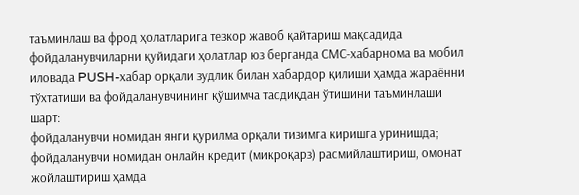таъминлаш ва фрод ҳолатларига тезкор жавоб қайтариш мақсадида фойдаланувчиларни қуйидаги ҳолатлар юз берганда СМС-хабарнома ва мобил иловада PUSH-хабар орқали зудлик билан хабардор қилиши ҳамда жараённи тўхтатиши ва фойдаланувчининг қўшимча тасдиқдан ўтишини таъминлаши шарт:
фойдаланувчи номидан янги қурилма орқали тизимга киришга уринишда;
фойдаланувчи номидан онлайн кредит (микроқарз) расмийлаштириш, омонат жойлаштириш ҳамда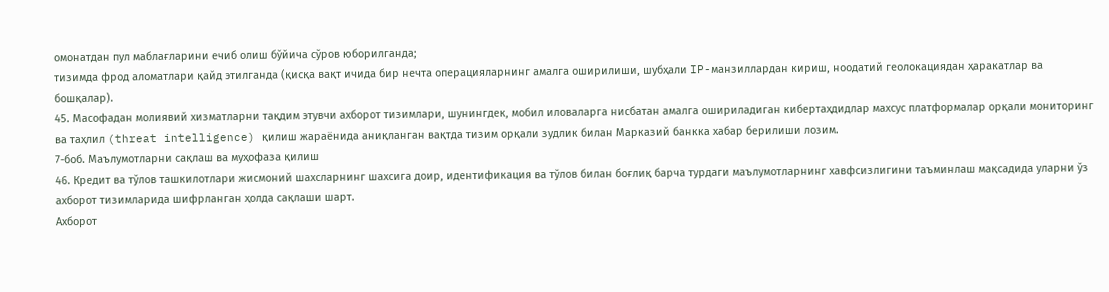омонатдан пул маблағларини ечиб олиш бўйича сўров юборилганда;
тизимда фрод аломатлари қайд этилганда (қисқа вақт ичида бир нечта операцияларнинг амалга оширилиши, шубҳали IP-манзиллардан кириш, ноодатий геолокациядан ҳаракатлар ва бошқалар).
45. Масофадан молиявий хизматларни тақдим этувчи ахборот тизимлари, шунингдек, мобил иловаларга нисбатан амалга ошириладиган кибертаҳдидлар махсус платформалар орқали мониторинг ва таҳлил (threat intelligence) қилиш жараёнида аниқланган вақтда тизим орқали зудлик билан Марказий банкка хабар берилиши лозим.
7-боб. Маълумотларни сақлаш ва муҳофаза қилиш
46. Кредит ва тўлов ташкилотлари жисмоний шахсларнинг шахсига доир, идентификация ва тўлов билан боғлиқ барча турдаги маълумотларнинг хавфсизлигини таъминлаш мақсадида уларни ўз ахборот тизимларида шифрланган ҳолда сақлаши шарт.
Ахборот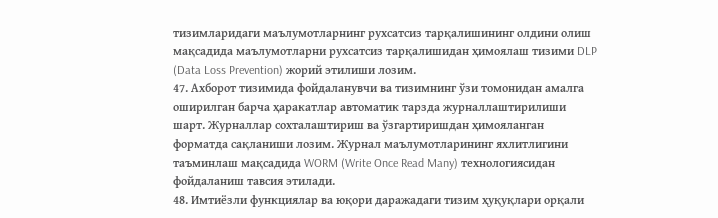тизимларидаги маълумотларнинг рухсатсиз тарқалишининг олдини олиш мақсадида маълумотларни рухсатсиз тарқалишидан ҳимоялаш тизими DLP (Data Loss Prevention) жорий этилиши лозим.
47. Ахборот тизимида фойдаланувчи ва тизимнинг ўзи томонидан амалга оширилган барча ҳаракатлар автоматик тарзда журналлаштирилиши шарт. Журналлар сохталаштириш ва ўзгартиришдан ҳимояланган форматда сақланиши лозим. Журнал маълумотларининг яхлитлигини таъминлаш мақсадида WORM (Write Once Read Many) технологиясидан фойдаланиш тавсия этилади.
48. Имтиёзли функциялар ва юқори даражадаги тизим ҳуқуқлари орқали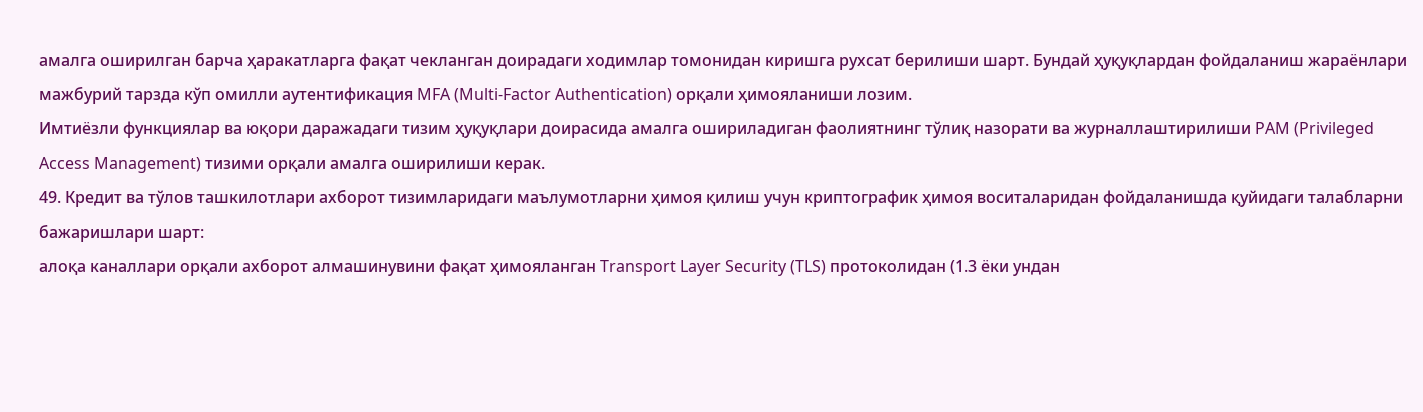амалга оширилган барча ҳаракатларга фақат чекланган доирадаги ходимлар томонидан киришга рухсат берилиши шарт. Бундай ҳуқуқлардан фойдаланиш жараёнлари мажбурий тарзда кўп омилли аутентификация MFA (Multi-Factor Authentication) орқали ҳимояланиши лозим.
Имтиёзли функциялар ва юқори даражадаги тизим ҳуқуқлари доирасида амалга ошириладиган фаолиятнинг тўлиқ назорати ва журналлаштирилиши PAM (Privileged Access Management) тизими орқали амалга оширилиши керак.
49. Кредит ва тўлов ташкилотлари ахборот тизимларидаги маълумотларни ҳимоя қилиш учун криптографик ҳимоя воситаларидан фойдаланишда қуйидаги талабларни бажаришлари шарт:
алоқа каналлари орқали ахборот алмашинувини фақат ҳимояланган Transport Layer Security (TLS) протоколидан (1.3 ёки ундан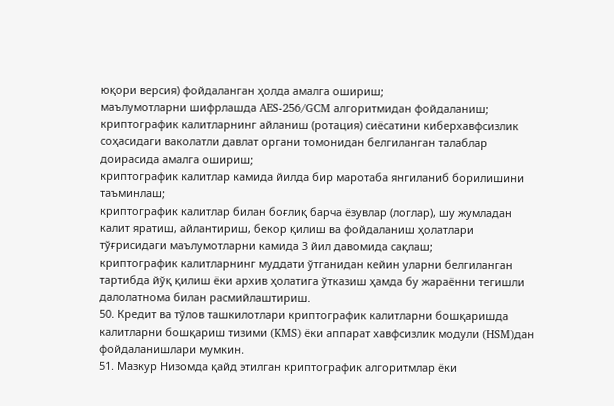юқори версия) фойдаланган ҳолда амалга ошириш;
маълумотларни шифрлашда AES-256/GCM алгоритмидан фойдаланиш;
криптографик калитларнинг айланиш (ротация) сиёсатини киберхавфсизлик соҳасидаги ваколатли давлат органи томонидан белгиланган талаблар доирасида амалга ошириш;
криптографик калитлар камида йилда бир маротаба янгиланиб борилишини таъминлаш;
криптографик калитлар билан боғлиқ барча ёзувлар (логлар), шу жумладан калит яратиш, айлантириш, бекор қилиш ва фойдаланиш ҳолатлари тўғрисидаги маълумотларни камида 3 йил давомида сақлаш;
криптографик калитларнинг муддати ўтганидан кейин уларни белгиланган тартибда йўқ қилиш ёки архив ҳолатига ўтказиш ҳамда бу жараённи тегишли далолатнома билан расмийлаштириш.
50. Кредит ва тўлов ташкилотлари криптографик калитларни бошқаришда калитларни бошқариш тизими (KMS) ёки аппарат хавфсизлик модули (HSM)дан фойдаланишлари мумкин.
51. Мазкур Низомда қайд этилган криптографик алгоритмлар ёки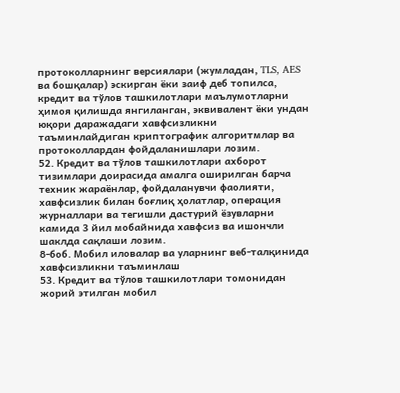протоколларнинг версиялари (жумладан, TLS, AES ва бошқалар) эскирган ёки заиф деб топилса, кредит ва тўлов ташкилотлари маълумотларни ҳимоя қилишда янгиланган, эквивалент ёки ундан юқори даражадаги хавфсизликни таъминлайдиган криптографик алгоритмлар ва протоколлардан фойдаланишлари лозим.
52. Кредит ва тўлов ташкилотлари ахборот тизимлари доирасида амалга оширилган барча техник жараёнлар, фойдаланувчи фаолияти, хавфсизлик билан боғлиқ ҳолатлар, операция журналлари ва тегишли дастурий ёзувларни камида 3 йил мобайнида хавфсиз ва ишончли шаклда сақлаши лозим.
8-боб. Мобил иловалар ва уларнинг веб-талқинида хавфсизликни таъминлаш
53. Кредит ва тўлов ташкилотлари томонидан жорий этилган мобил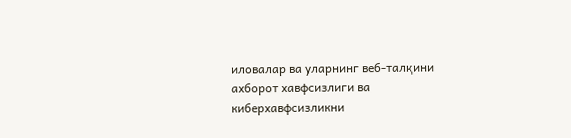иловалар ва уларнинг веб-талқини ахборот хавфсизлиги ва киберхавфсизликни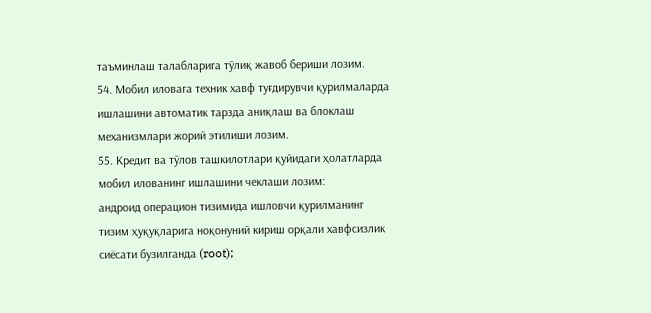таъминлаш талабларига тўлиқ жавоб бериши лозим.
54. Мобил иловага техник хавф туғдирувчи қурилмаларда ишлашини автоматик тарзда аниқлаш ва блоклаш механизмлари жорий этилиши лозим.
55. Кредит ва тўлов ташкилотлари қуйидаги ҳолатларда мобил илованинг ишлашини чеклаши лозим:
андроид операцион тизимида ишловчи қурилманинг тизим ҳуқуқларига ноқонуний кириш орқали хавфсизлик сиёсати бузилганда (root);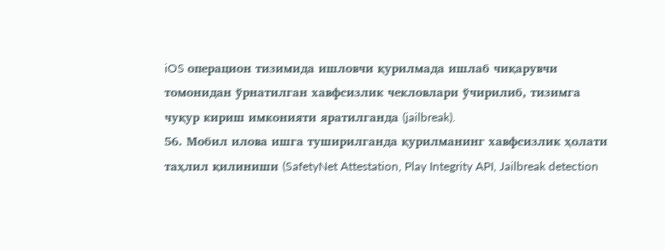iOS операцион тизимида ишловчи қурилмада ишлаб чиқарувчи томонидан ўрнатилган хавфсизлик чекловлари ўчирилиб, тизимга чуқур кириш имконияти яратилганда (jailbreak).
56. Мобил илова ишга туширилганда қурилманинг хавфсизлик ҳолати таҳлил қилиниши (SafetyNet Attestation, Play Integrity API, Jailbreak detection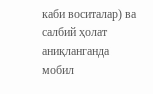каби воситалар) ва салбий ҳолат аниқланганда мобил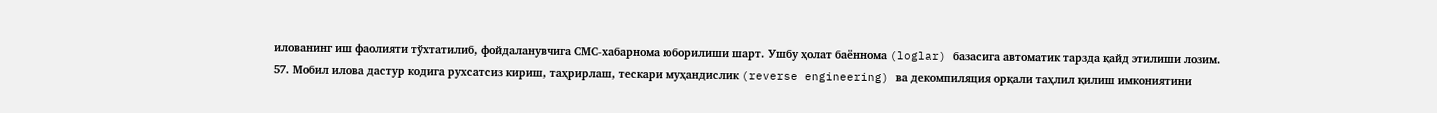илованинг иш фаолияти тўхтатилиб, фойдаланувчига СМС-хабарнома юборилиши шарт. Ушбу ҳолат баённома (loglar) базасига автоматик тарзда қайд этилиши лозим.
57. Мобил илова дастур кодига рухсатсиз кириш, таҳрирлаш, тескари муҳандислик (reverse engineering) ва декомпиляция орқали таҳлил қилиш имкониятини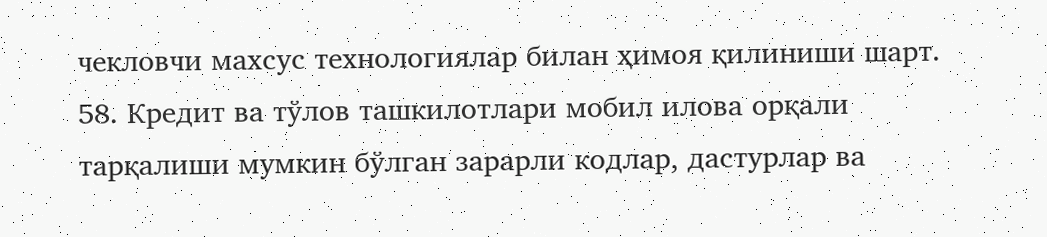чекловчи махсус технологиялар билан ҳимоя қилиниши шарт.
58. Кредит ва тўлов ташкилотлари мобил илова орқали тарқалиши мумкин бўлган зарарли кодлар, дастурлар ва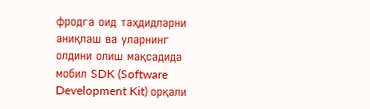фродга оид таҳдидларни аниқлаш ва уларнинг олдини олиш мақсадида мобил SDK (Software Development Kit) орқали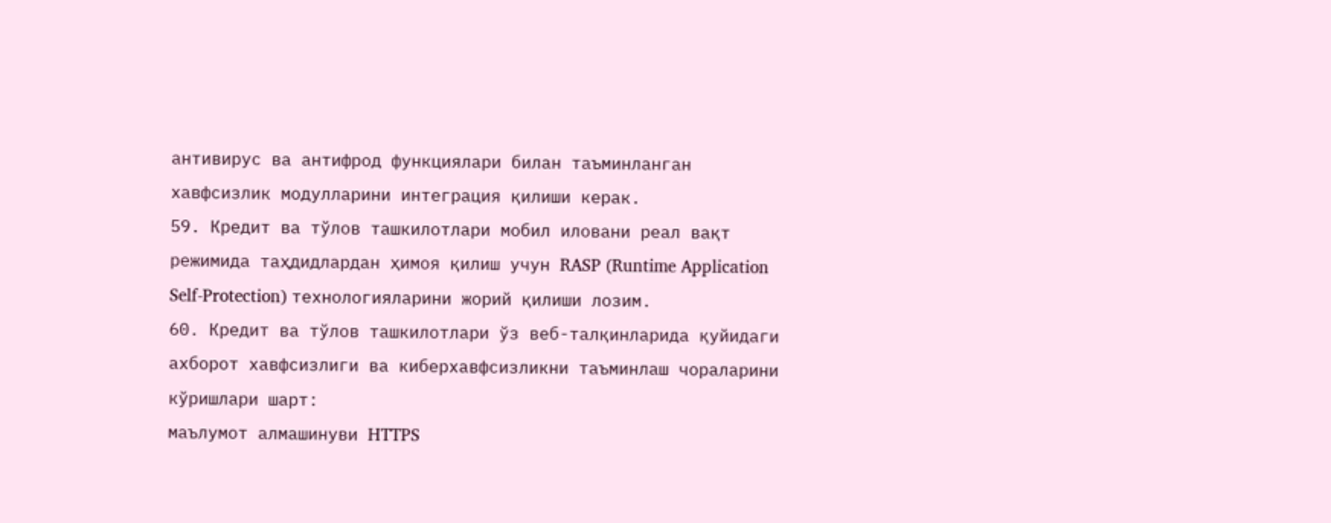антивирус ва антифрод функциялари билан таъминланган хавфсизлик модулларини интеграция қилиши керак.
59. Кредит ва тўлов ташкилотлари мобил иловани реал вақт режимида таҳдидлардан ҳимоя қилиш учун RASP (Runtime Application Self-Protection) технологияларини жорий қилиши лозим.
60. Кредит ва тўлов ташкилотлари ўз веб-талқинларида қуйидаги ахборот хавфсизлиги ва киберхавфсизликни таъминлаш чораларини кўришлари шарт:
маълумот алмашинуви HTTPS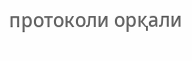протоколи орқали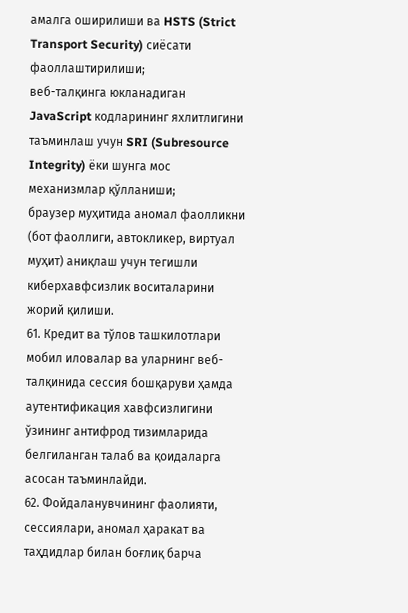амалга оширилиши ва HSTS (Strict Transport Security) сиёсати фаоллаштирилиши;
веб-талқинга юкланадиган JavaScript кодларининг яхлитлигини таъминлаш учун SRI (Subresource Integrity) ёки шунга мос механизмлар қўлланиши;
браузер муҳитида аномал фаолликни (бот фаоллиги, автокликер, виртуал муҳит) аниқлаш учун тегишли киберхавфсизлик воситаларини жорий қилиши.
61. Кредит ва тўлов ташкилотлари мобил иловалар ва уларнинг веб-талқинида сессия бошқаруви ҳамда аутентификация хавфсизлигини ўзининг антифрод тизимларида белгиланган талаб ва қоидаларга асосан таъминлайди.
62. Фойдаланувчининг фаолияти, сессиялари, аномал ҳаракат ва таҳдидлар билан боғлиқ барча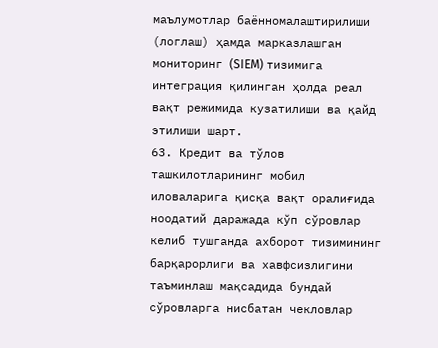маълумотлар баённомалаштирилиши (логлаш) ҳамда марказлашган мониторинг (SIEM) тизимига интеграция қилинган ҳолда реал вақт режимида кузатилиши ва қайд этилиши шарт.
63. Кредит ва тўлов ташкилотларининг мобил иловаларига қисқа вақт оралиғида ноодатий даражада кўп сўровлар келиб тушганда ахборот тизимининг барқарорлиги ва хавфсизлигини таъминлаш мақсадида бундай сўровларга нисбатан чекловлар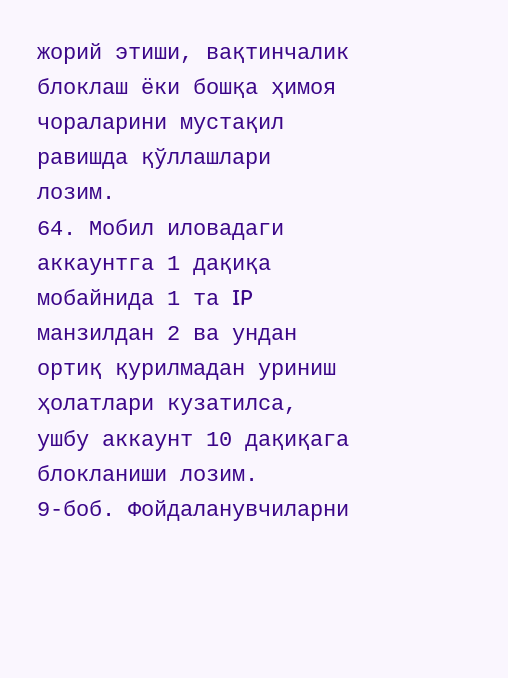жорий этиши, вақтинчалик блоклаш ёки бошқа ҳимоя чораларини мустақил равишда қўллашлари лозим.
64. Мобил иловадаги аккаунтга 1 дақиқа мобайнида 1 та IP манзилдан 2 ва ундан ортиқ қурилмадан уриниш ҳолатлари кузатилса, ушбу аккаунт 10 дақиқага блокланиши лозим.
9-боб. Фойдаланувчиларни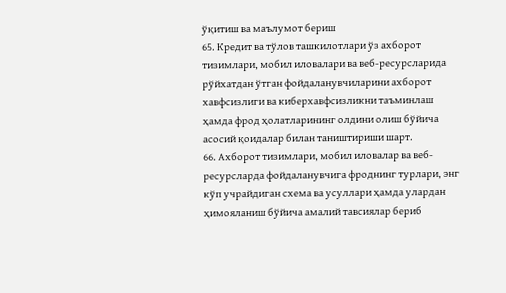ўқитиш ва маълумот бериш
65. Кредит ва тўлов ташкилотлари ўз ахборот тизимлари, мобил иловалари ва веб-ресурсларида рўйхатдан ўтган фойдаланувчиларини ахборот хавфсизлиги ва киберхавфсизликни таъминлаш ҳамда фрод ҳолатларининг олдини олиш бўйича асосий қоидалар билан таништириши шарт.
66. Ахборот тизимлари, мобил иловалар ва веб-ресурсларда фойдаланувчига фроднинг турлари, энг кўп учрайдиган схема ва усуллари ҳамда улардан ҳимояланиш бўйича амалий тавсиялар бериб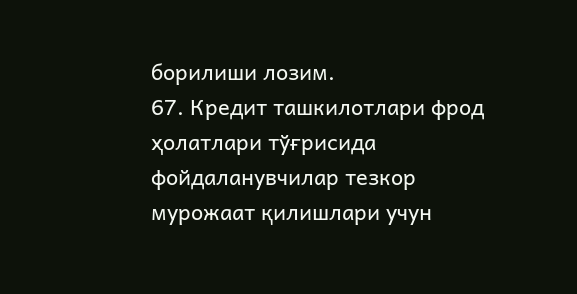борилиши лозим.
67. Кредит ташкилотлари фрод ҳолатлари тўғрисида фойдаланувчилар тезкор мурожаат қилишлари учун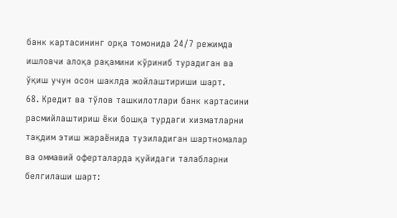банк картасининг орқа томонида 24/7 режимда ишловчи алоқа рақамини кўриниб турадиган ва ўқиш учун осон шаклда жойлаштириши шарт.
68. Кредит ва тўлов ташкилотлари банк картасини расмийлаштириш ёки бошқа турдаги хизматларни тақдим этиш жараёнида тузиладиган шартномалар ва оммавий оферталарда қуйидаги талабларни белгилаши шарт: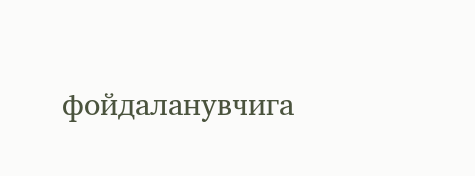фойдаланувчига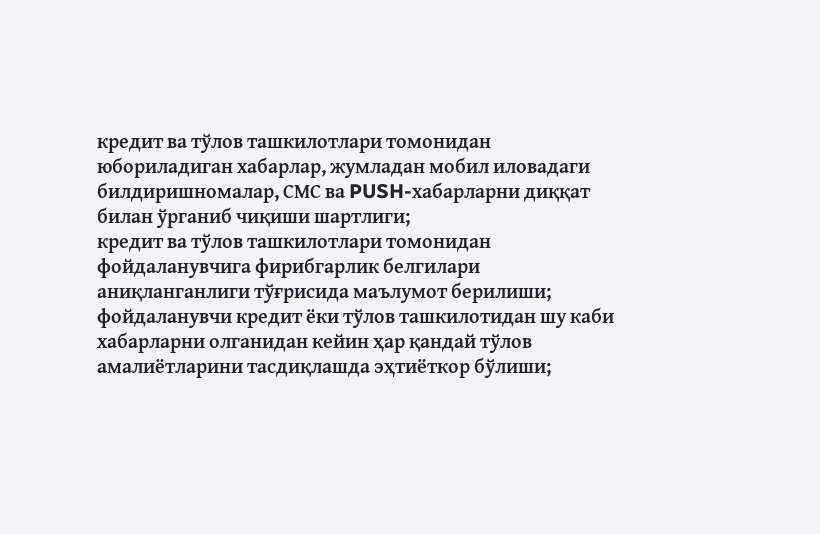кредит ва тўлов ташкилотлари томонидан юбориладиган хабарлар, жумладан мобил иловадаги билдиришномалар, СМС ва PUSH-хабарларни диққат билан ўрганиб чиқиши шартлиги;
кредит ва тўлов ташкилотлари томонидан фойдаланувчига фирибгарлик белгилари аниқланганлиги тўғрисида маълумот берилиши;
фойдаланувчи кредит ёки тўлов ташкилотидан шу каби хабарларни олганидан кейин ҳар қандай тўлов амалиётларини тасдиқлашда эҳтиёткор бўлиши;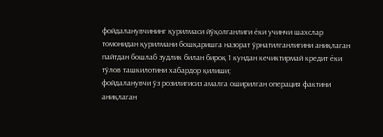фойдаланувчининг қурилмаси йўқолганлиги ёки учинчи шахслар томонидан қурилмани бошқаришга назорат ўрнатилганлигини аниқлаган пайтдан бошлаб зудлик билан бироқ 1 кундан кечиктирмай кредит ёки тўлов ташкилотини хабардор қилиши;
фойдаланувчи ўз розилигисиз амалга оширилган операция фактини аниқлаган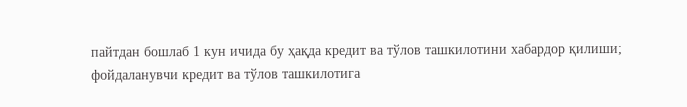пайтдан бошлаб 1 кун ичида бу ҳақда кредит ва тўлов ташкилотини хабардор қилиши;
фойдаланувчи кредит ва тўлов ташкилотига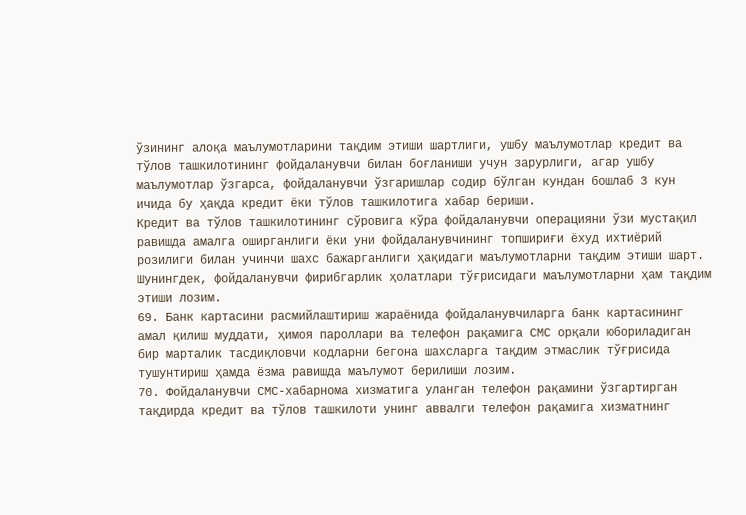ўзининг алоқа маълумотларини тақдим этиши шартлиги, ушбу маълумотлар кредит ва тўлов ташкилотининг фойдаланувчи билан боғланиши учун зарурлиги, агар ушбу маълумотлар ўзгарса, фойдаланувчи ўзгаришлар содир бўлган кундан бошлаб 3 кун ичида бу ҳақда кредит ёки тўлов ташкилотига хабар бериши.
Кредит ва тўлов ташкилотининг сўровига кўра фойдаланувчи операцияни ўзи мустақил равишда амалга оширганлиги ёки уни фойдаланувчининг топшириғи ёхуд ихтиёрий розилиги билан учинчи шахс бажарганлиги ҳақидаги маълумотларни тақдим этиши шарт. Шунингдек, фойдаланувчи фирибгарлик ҳолатлари тўғрисидаги маълумотларни ҳам тақдим этиши лозим.
69. Банк картасини расмийлаштириш жараёнида фойдаланувчиларга банк картасининг амал қилиш муддати, ҳимоя пароллари ва телефон рақамига СМС орқали юбориладиган бир марталик тасдиқловчи кодларни бегона шахсларга тақдим этмаслик тўғрисида тушунтириш ҳамда ёзма равишда маълумот берилиши лозим.
70. Фойдаланувчи СМС-хабарнома хизматига уланган телефон рақамини ўзгартирган тақдирда кредит ва тўлов ташкилоти унинг аввалги телефон рақамига хизматнинг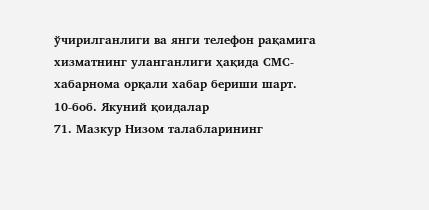ўчирилганлиги ва янги телефон рақамига хизматнинг уланганлиги ҳақида СМС-хабарнома орқали хабар бериши шарт.
10-боб. Якуний қоидалар
71. Мазкур Низом талабларининг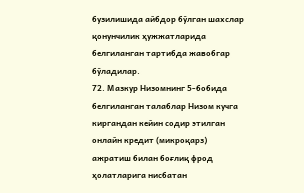бузилишида айбдор бўлган шахслар қонунчилик ҳужжатларида белгиланган тартибда жавобгар бўладилар.
72. Мазкур Низомнинг 5-бобида белгиланган талаблар Низом кучга киргандан кейин содир этилган онлайн кредит (микроқарз) ажратиш билан боғлиқ фрод ҳолатларига нисбатан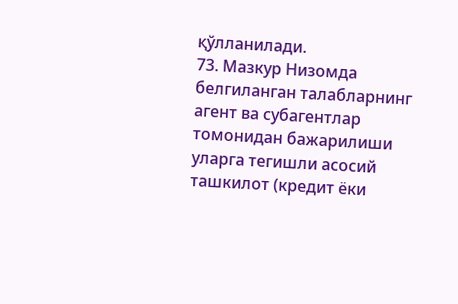қўлланилади.
73. Мазкур Низомда белгиланган талабларнинг агент ва субагентлар томонидан бажарилиши уларга тегишли асосий ташкилот (кредит ёки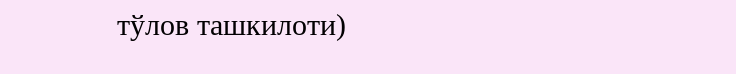тўлов ташкилоти)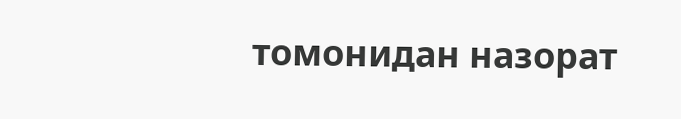томонидан назорат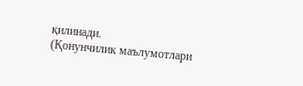қилинади.
(Қонунчилик маълумотлари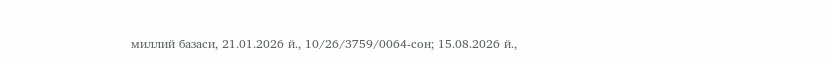миллий базаси, 21.01.2026 й., 10/26/3759/0064-сон; 15.08.2026 й.,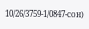10/26/3759-1/0847-сон)